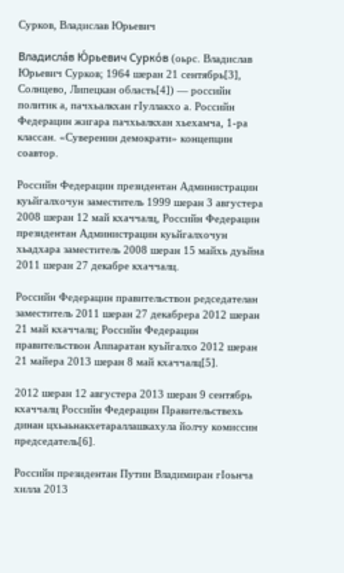Сурков, Владислав Юрьевич

Владисла́в Ю́рьевич Сурко́в (оьрс. Владислав Юрьевич Сурков; 1964 шеран 21 сентябрь[3], Солнцево, Липецкан область[4]) — российн политик а, пачхьалкхан гӀуллакхо а. Российн Федерацин жигара пачхьалкхан хьехамча, 1-ра классан. «Суверенин демократи» концепцин соавтор.

Российн Федерацин президентан Администрацин куьйгалхочун заместитель 1999 шеран 3 августера 2008 шеран 12 май кхаччалц, Российн Федерацин президентан Администрацин куьйгалхочун хьадхара заместитель 2008 шеран 15 майхь дуьйна 2011 шеран 27 декабре кхаччалц.

Российн Федерацин правительствон редседателан заместитель 2011 шеран 27 декабрера 2012 шеран 21 май кхаччалц; Российн Федерацин правительствон Аппаратан куьйгалхо 2012 шеран 21 майера 2013 шеран 8 май кхаччалц[5].

2012 шеран 12 августера 2013 шеран 9 сентябрь кхаччалц Российн Федерацин Правительствехь динан цхьаьнакхетараллашкахула йолчу комиссин председатель[6].

Российн президентан Путин Владимиран гӀоьнча хилла 2013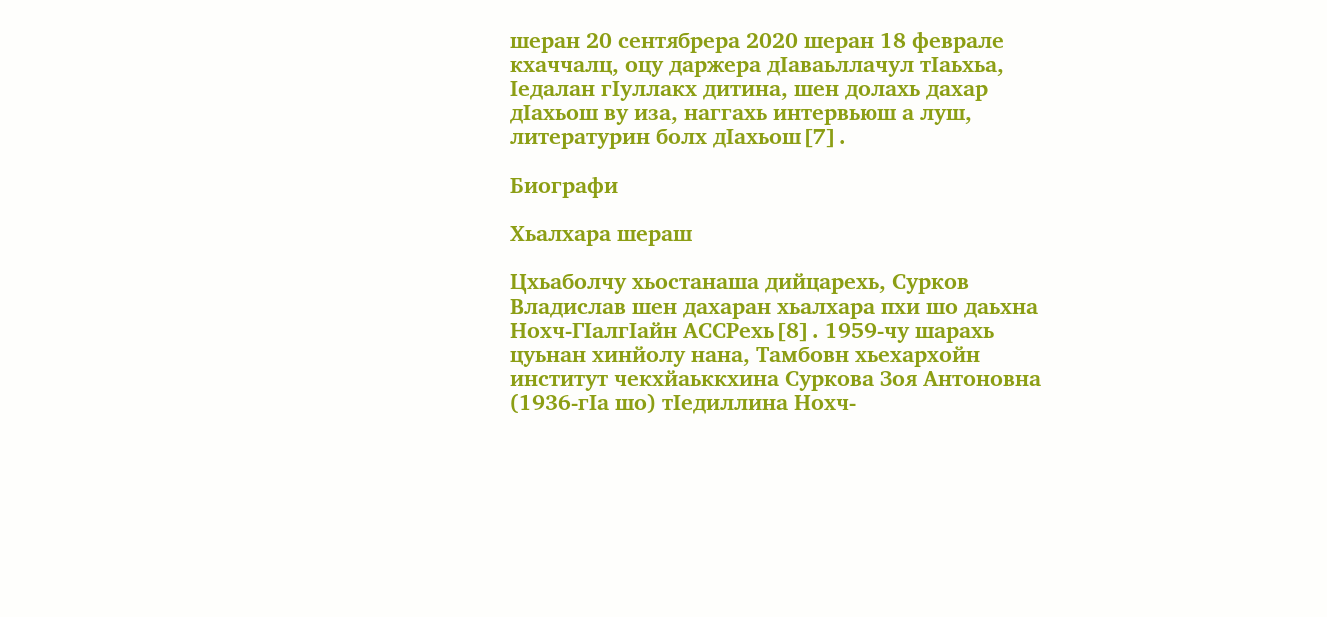шеран 20 сентябрера 2020 шеран 18 феврале кхаччалц, оцу даржера дӀаваьллачул тӀаьхьа, Ӏедалан гӀуллакх дитина, шен долахь дахар дӀахьош ву иза, наггахь интервьюш а луш, литературин болх дӀахьош[7].

Биографи

Хьалхара шераш

Цхьаболчу хьостанаша дийцарехь, Сурков Владислав шен дахаран хьалхара пхи шо даьхна Нохч-ГӀалгӀайн АССРехь[8]. 1959-чу шарахь цуьнан хинйолу нана, Тамбовн хьехархойн институт чекхйаьккхина Суркова Зоя Антоновна (1936-гӀа шо) тӀедиллина Нохч-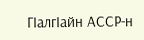ГӀалгӀайн АССР-н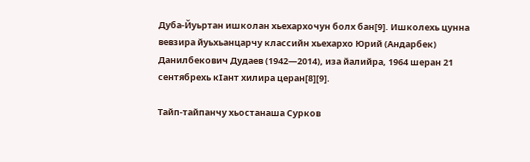Дуба-Йуьртан ишколан хьехархочун болх бан[9]. Ишколехь цунна вевзира йуьхьанцарчу классийн хьехархо Юрий (Андарбек) Данилбекович Дудаев (1942—2014), иза йалийра, 1964 шеран 21 сентябрехь кӀант хилира церан[8][9].

Тайп-тайпанчу хьостанаша Сурков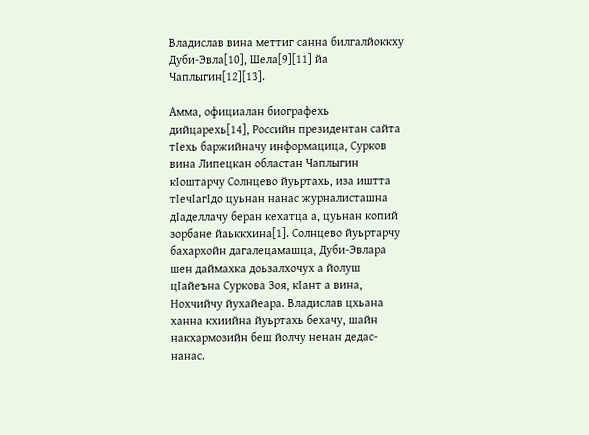Владислав вина меттиг санна билгалйоккху Дуби-Эвла[10], Шела[9][11] йа Чаплыгин[12][13].

Амма, официалан биографехь дийцарехь[14], Российн президентан сайта тӀехь баржийначу информацица, Сурков вина Липецкан областан Чаплыгин кӀоштарчу Солнцево йуьртахь, иза иштта тӀечӀагӀдо цуьнан нанас журналисташна дӀаделлачу беран кехатца а, цуьнан копий зорбане йаьккхина[1]. Солнцево йуьртарчу бахархойн дагалецамашца, Дуби-Эвлара шен даймахка доьзалхочух а йолуш цӀайеъна Суркова Зоя, кӀант а вина, Нохчийчу йухайеара. Владислав цхьана ханна кхиийна йуьртахь бехачу, шайн накхармозийн беш йолчу ненан дедас-нанас.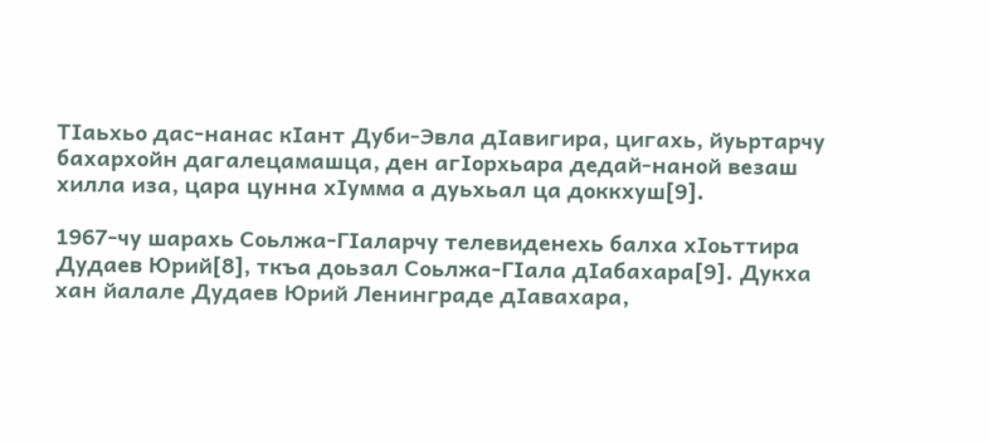ТӀаьхьо дас-нанас кӀант Дуби-Эвла дӀавигира, цигахь, йуьртарчу бахархойн дагалецамашца, ден агӀорхьара дедай-наной везаш хилла иза, цара цунна хӀумма а дуьхьал ца доккхуш[9].

1967-чу шарахь Соьлжа-ГӀаларчу телевиденехь балха хӀоьттира Дудаев Юрий[8], ткъа доьзал Соьлжа-ГӀала дӀабахара[9]. Дукха хан йалале Дудаев Юрий Ленинграде дӀавахара,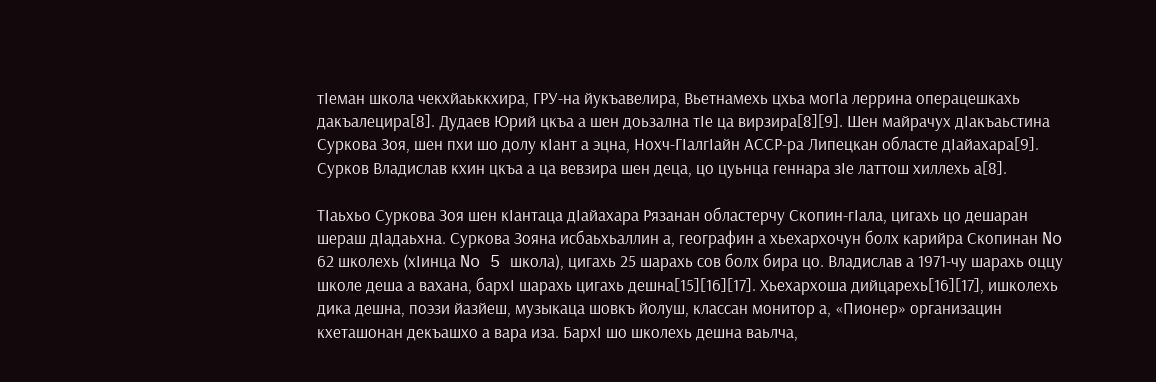тӀеман школа чекхйаьккхира, ГРУ-на йукъавелира, Вьетнамехь цхьа могӀа леррина операцешкахь дакъалецира[8]. Дудаев Юрий цкъа а шен доьзална тӀе ца вирзира[8][9]. Шен майрачух дӀакъаьстина Суркова Зоя, шен пхи шо долу кӀант а эцна, Нохч-ГӀалгӀайн АССР-ра Липецкан областе дӀайахара[9]. Сурков Владислав кхин цкъа а ца вевзира шен деца, цо цуьнца геннара зӀе латтош хиллехь а[8].

ТӀаьхьо Суркова Зоя шен кӀантаца дӀайахара Рязанан областерчу Скопин-гӀала, цигахь цо дешаран шераш дӀадаьхна. Суркова Зояна исбаьхьаллин а, географин а хьехархочун болх карийра Скопинан No 62 школехь (хӀинца No 5 школа), цигахь 25 шарахь сов болх бира цо. Владислав а 1971-чу шарахь оццу школе деша а вахана, бархӀ шарахь цигахь дешна[15][16][17]. Хьехархоша дийцарехь[16][17], ишколехь дика дешна, поэзи йазйеш, музыкаца шовкъ йолуш, классан монитор а, «Пионер» организацин кхеташонан декъашхо а вара иза. БархӀ шо школехь дешна ваьлча,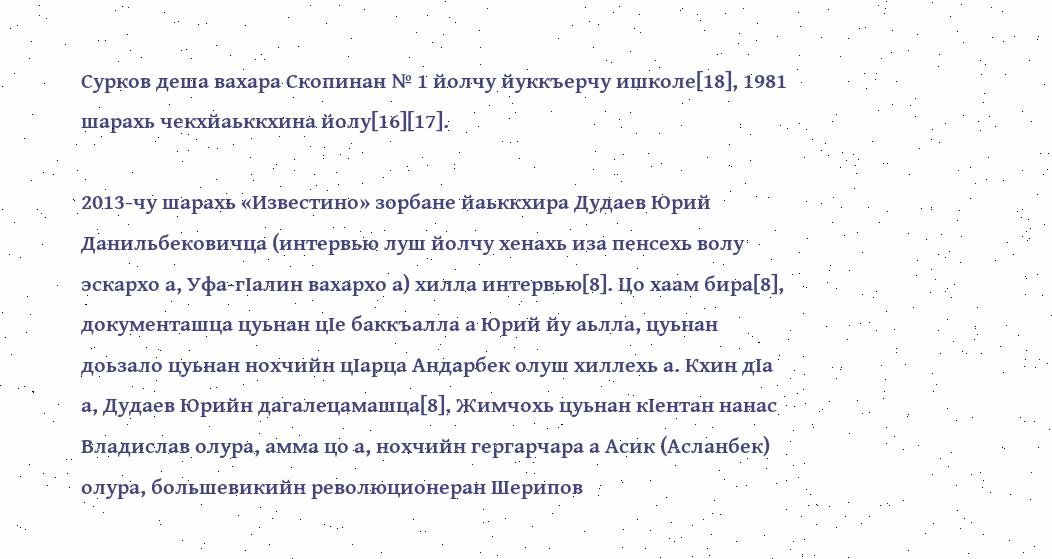Сурков деша вахара Скопинан № 1 йолчу йуккъерчу ишколе[18], 1981 шарахь чекхйаьккхина йолу[16][17].

2013-чу шарахь «Известино» зорбане йаьккхира Дудаев Юрий Данильбековичца (интервью луш йолчу хенахь иза пенсехь волу эскархо а, Уфа-гӀалин вахархо а) хилла интервью[8]. Цо хаам бира[8], документашца цуьнан цӀе баккъалла а Юрий йу аьлла, цуьнан доьзало цуьнан нохчийн цӀарца Андарбек олуш хиллехь а. Кхин дӀа а, Дудаев Юрийн дагалецамашца[8], Жимчохь цуьнан кӀентан нанас Владислав олура, амма цо а, нохчийн гергарчара а Асик (Асланбек) олура, большевикийн революционеран Шерипов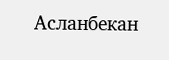Асланбекан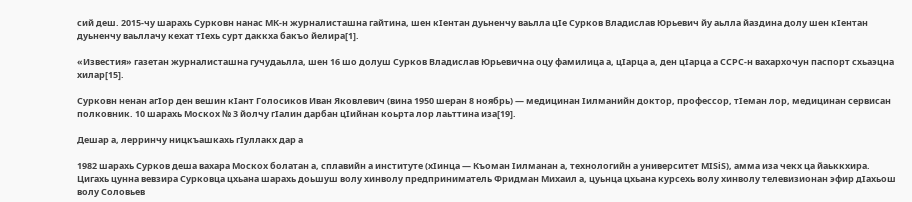сий деш. 2015-чу шарахь Сурковн нанас МК-н журналисташна гайтина, шен кӀентан дуьненчу ваьлла цӀе Сурков Владислав Юрьевич йу аьлла йаздина долу шен кӀентан дуьненчу ваьллачу кехат тӀехь сурт даккха бакъо йелира[1].

«Известия» газетан журналисташна гучудаьлла, шен 16 шо долуш Сурков Владислав Юрьевична оцу фамилица а, цӀарца а, ден цӀарца а ССРС-н вахархочун паспорт схьаэцна хилар[15].

Сурковн ненан агӀор ден вешин кӀант Голосиков Иван Яковлевич (вина 1950 шеран 8 ноябрь) — медицинан Ӏилманийн доктор, профессор, тӀеман лор, медицинан сервисан полковник. 10 шарахь Москох № 3 йолчу гӀалин дарбан цӀийнан коьрта лор лаьттина иза[19].

Дешар а, лерринчу ницкъашкахь гӀуллакх дар а

1982 шарахь Сурков деша вахара Москох болатан а, сплавийн а институте (хӀинца — Къоман Ӏилманан а, технологийн а университет MISiS), амма иза чекх ца йаьккхира. Цигахь цунна вевзира Сурковца цхьана шарахь доьшуш волу хинволу предприниматель Фридман Михаил а, цуьнца цхьана курсехь волу хинволу телевизионан эфир дӀахьош волу Соловьев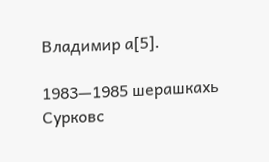Владимир а[5].

1983—1985 шерашкахь Сурковс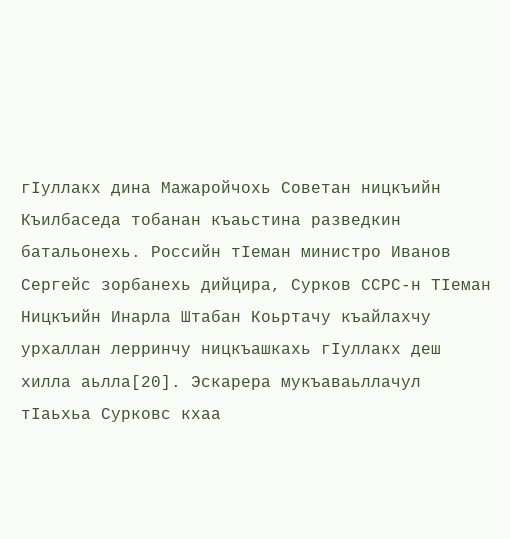гӀуллакх дина Мажаройчохь Советан ницкъийн Къилбаседа тобанан къаьстина разведкин батальонехь. Российн тӀеман министро Иванов Сергейс зорбанехь дийцира, Сурков ССРС-н ТӀеман Ницкъийн Инарла Штабан Коьртачу къайлахчу урхаллан лерринчу ницкъашкахь гӀуллакх деш хилла аьлла[20]. Эскарера мукъаваьллачул тӀаьхьа Сурковс кхаа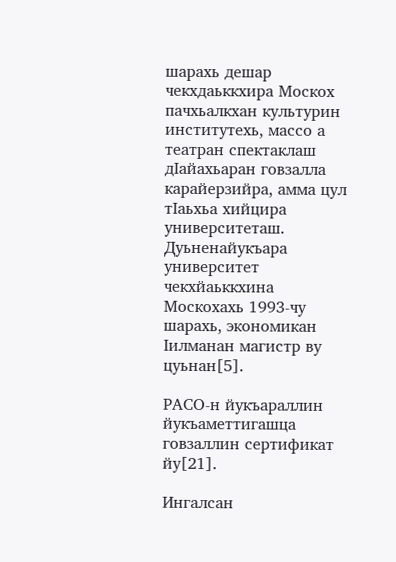шарахь дешар чекхдаьккхира Москох пачхьалкхан культурин институтехь, массо а театран спектаклаш дӀайахьаран говзалла карайерзийра, амма цул тӀаьхьа хийцира университеташ. Дуьненайукъара университет чекхйаьккхина Москохахь 1993-чу шарахь, экономикан Ӏилманан магистр ву цуьнан[5].

РАСО-н йукъараллин йукъаметтигашца говзаллин сертификат йу[21].

Ингалсан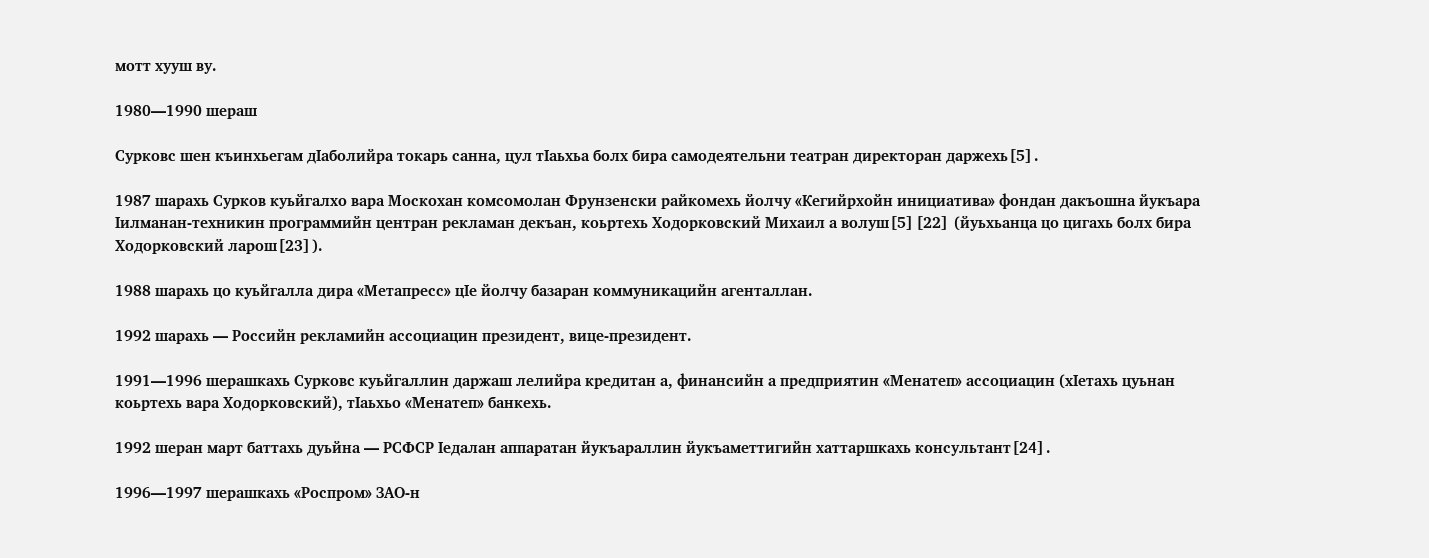мотт хууш ву.

1980—1990 шераш

Сурковс шен къинхьегам дӀаболийра токарь санна, цул тӀаьхьа болх бира самодеятельни театран директоран даржехь[5].

1987 шарахь Сурков куьйгалхо вара Москохан комсомолан Фрунзенски райкомехь йолчу «Кегийрхойн инициатива» фондан дакъошна йукъара Ӏилманан-техникин программийн центран рекламан декъан, коьртехь Ходорковский Михаил а волуш[5][22] (йуьхьанца цо цигахь болх бира Ходорковский ларош[23]).

1988 шарахь цо куьйгалла дира «Метапресс» цӀе йолчу базаран коммуникацийн агенталлан.

1992 шарахь — Российн рекламийн ассоциацин президент, вице-президент.

1991—1996 шерашкахь Сурковс куьйгаллин даржаш лелийра кредитан а, финансийн а предприятин «Менатеп» ассоциацин (хӀетахь цуьнан коьртехь вара Ходорковский), тӀаьхьо «Менатеп» банкехь.

1992 шеран март баттахь дуьйна — РСФСР Ӏедалан аппаратан йукъараллин йукъаметтигийн хаттаршкахь консультант[24].

1996—1997 шерашкахь «Роспром» ЗАО-н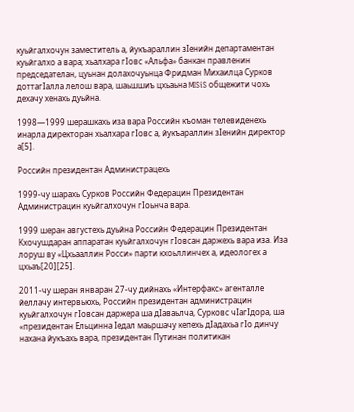куьйгалхочун заместитель а, йукъараллин зӀенийн департаментан куьйгалхо а вара; хьалхара гӀовс «Альфа» банкан правленин председателан, цуьнан долахочуьнца Фридман Михаилца Сурков доттагӀалла лелош вара, шаьшшиъ цхьаьна MISiS общежити чохь дехачу хенахь дуьйна.

1998—1999 шерашкахь иза вара Российн къоман телевиденехь инарла директоран хьалхара гӀовс а, йукъараллин зӀенийн директор а[5].

Российн президентан Администрацехь

1999-чу шарахь Сурков Российн Федерацин Президентан Администрацин куьйгалхочун гӀоьнча вара.

1999 шеран августехь дуьйна Российн Федерацин Президентан Кхочушдаран аппаратан куьйгалхочун гӀовсан даржехь вара иза. Иза лоруш ву «Цхьааллин Росси» парти кхоьллинчех а, идеологех а цхьаъ[20][25].

2011-чу шеран январан 27-чу дийнахь «Интерфакс» агенталле йеллачу интервьюхь, Российн президентан администрацин куьйгалхочун гӀовсан даржера ша дӀаваьлча, Сурковс чӀагӀдора, ша «президентан Ельцинна Ӏедал маьршачу кепехь дӀадахьа гӀо динчу нахана йукъахь вара, президентан Путинан политикан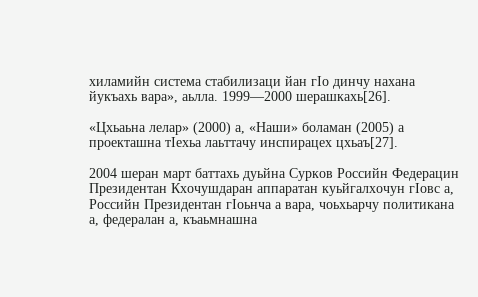хиламийн система стабилизаци йан гӀо динчу нахана йукъахь вара», аьлла. 1999—2000 шерашкахь[26].

«Цхьаьна лелар» (2000) а, «Наши» боламан (2005) а проекташна тӀехьа лаьттачу инспирацех цхьаъ[27].

2004 шеран март баттахь дуьйна Сурков Российн Федерацин Президентан Кхочушдаран аппаратан куьйгалхочун гӀовс а, Российн Президентан гӀоьнча а вара, чоьхьарчу политикана а, федералан а, къаьмнашна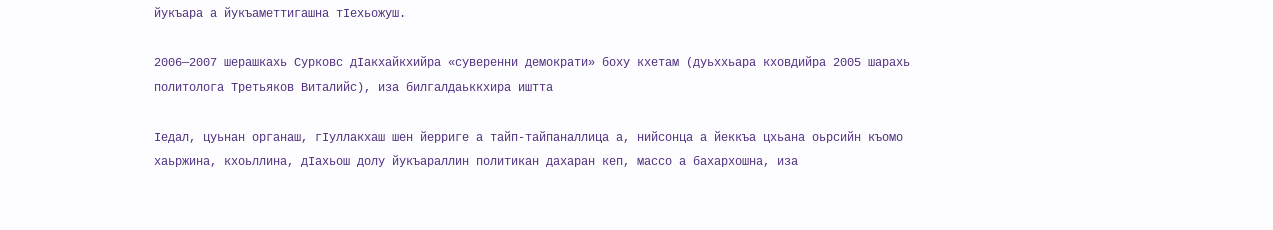йукъара а йукъаметтигашна тӀехьожуш.

2006—2007 шерашкахь Сурковс дӀакхайкхийра «суверенни демократи» боху кхетам (дуьххьара кховдийра 2005 шарахь политолога Третьяков Виталийс), иза билгалдаьккхира иштта

Ӏедал, цуьнан органаш, гӀуллакхаш шен йерриге а тайп-тайпаналлица а, нийсонца а йеккъа цхьана оьрсийн къомо хаьржина, кхоьллина, дӀахьош долу йукъараллин политикан дахаран кеп, массо а бахархошна, иза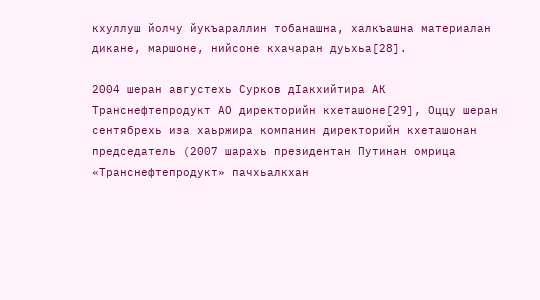кхуллуш йолчу йукъараллин тобанашна, халкъашна материалан дикане, маршоне, нийсоне кхачаран дуьхьа[28].

2004 шеран августехь Сурков дӀакхийтира АК Транснефтепродукт АО директорийн кхеташоне[29], Оццу шеран сентябрехь иза хаьржира компанин директорийн кхеташонан председатель (2007 шарахь президентан Путинан омрица «Транснефтепродукт» пачхьалкхан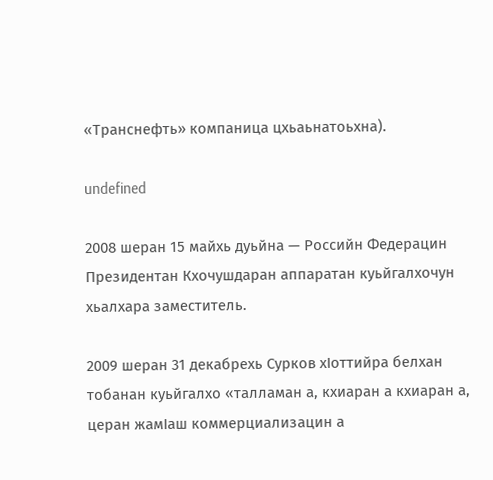«Транснефть» компаница цхьаьнатоьхна).

undefined

2008 шеран 15 майхь дуьйна — Российн Федерацин Президентан Кхочушдаран аппаратан куьйгалхочун хьалхара заместитель.

2009 шеран 31 декабрехь Сурков хӀоттийра белхан тобанан куьйгалхо «талламан а, кхиаран а кхиаран а, церан жамӀаш коммерциализацин а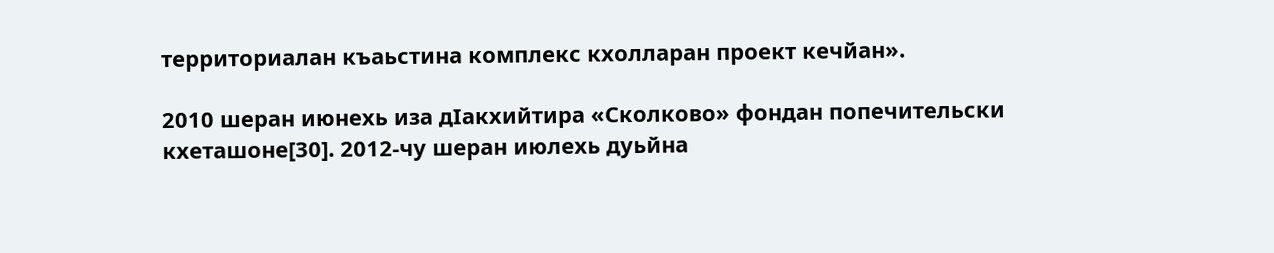территориалан къаьстина комплекс кхолларан проект кечйан».

2010 шеран июнехь иза дӀакхийтира «Сколково» фондан попечительски кхеташоне[30]. 2012-чу шеран июлехь дуьйна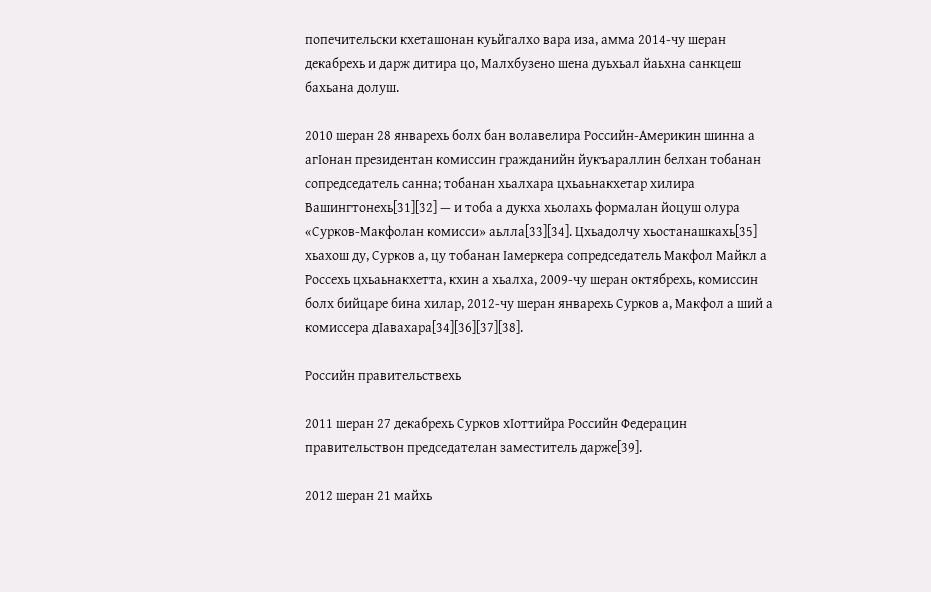попечительски кхеташонан куьйгалхо вара иза, амма 2014-чу шеран декабрехь и дарж дитира цо, Малхбузено шена дуьхьал йаьхна санкцеш бахьана долуш.

2010 шеран 28 январехь болх бан волавелира Российн-Америкин шинна а агӀонан президентан комиссин гражданийн йукъараллин белхан тобанан сопредседатель санна; тобанан хьалхара цхьаьнакхетар хилира Вашингтонехь[31][32] — и тоба а дукха хьолахь формалан йоцуш олура «Сурков-Макфолан комисси» аьлла[33][34]. Цхьадолчу хьостанашкахь[35] хьахош ду, Сурков а, цу тобанан Ӏамеркера сопредседатель Макфол Майкл а Россехь цхьаьнакхетта, кхин а хьалха, 2009-чу шеран октябрехь, комиссин болх бийцаре бина хилар, 2012-чу шеран январехь Сурков а, Макфол а ший а комиссера дӀавахара[34][36][37][38].

Российн правительствехь

2011 шеран 27 декабрехь Сурков хӀоттийра Российн Федерацин правительствон председателан заместитель дарже[39].

2012 шеран 21 майхь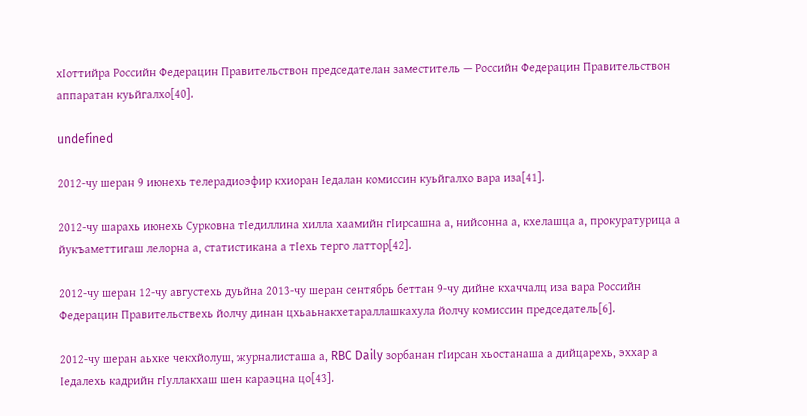хӀоттийра Российн Федерацин Правительствон председателан заместитель — Российн Федерацин Правительствон аппаратан куьйгалхо[40].

undefined

2012-чу шеран 9 июнехь телерадиоэфир кхиоран Ӏедалан комиссин куьйгалхо вара иза[41].

2012-чу шарахь июнехь Сурковна тӀедиллина хилла хаамийн гӀирсашна а, нийсонна а, кхелашца а, прокуратурица а йукъаметтигаш лелорна а, статистикана а тӀехь терго латтор[42].

2012-чу шеран 12-чу августехь дуьйна 2013-чу шеран сентябрь беттан 9-чу дийне кхаччалц иза вара Российн Федерацин Правительствехь йолчу динан цхьаьнакхетараллашкахула йолчу комиссин председатель[6].

2012-чу шеран аьхке чекхйолуш, журналисташа а, RBC Daily зорбанан гӀирсан хьостанаша а дийцарехь, эххар а Ӏедалехь кадрийн гӀуллакхаш шен караэцна цо[43].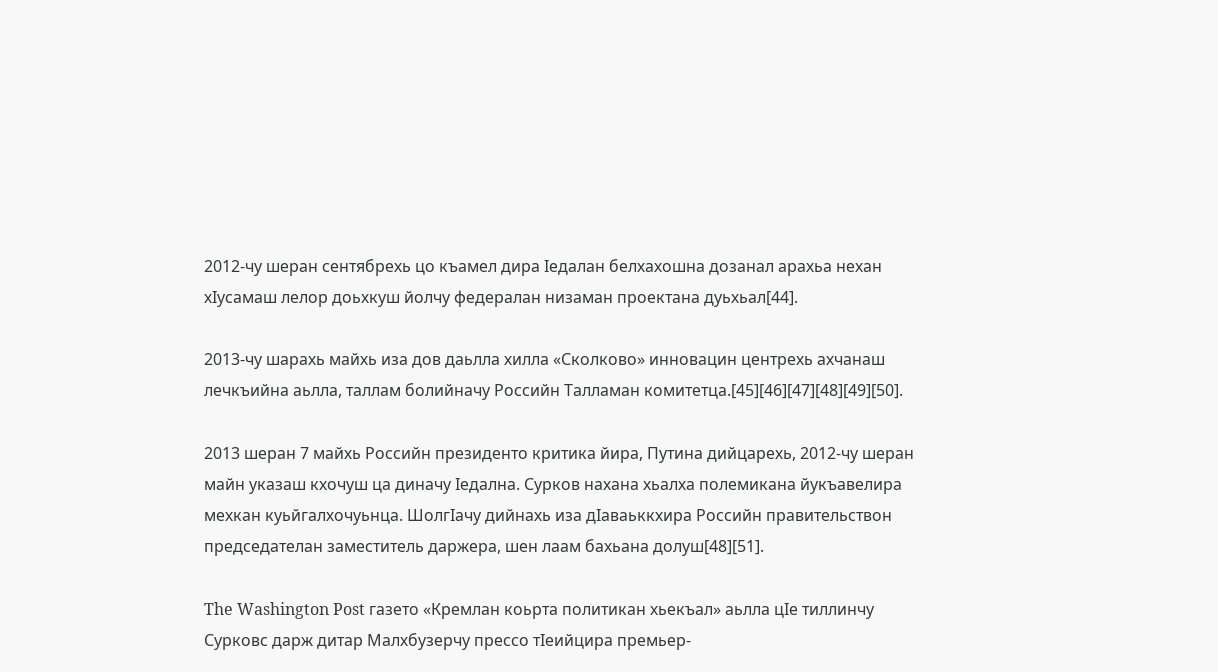2012-чу шеран сентябрехь цо къамел дира Ӏедалан белхахошна дозанал арахьа нехан хӀусамаш лелор доьхкуш йолчу федералан низаман проектана дуьхьал[44].

2013-чу шарахь майхь иза дов даьлла хилла «Сколково» инновацин центрехь ахчанаш лечкъийна аьлла, таллам болийначу Российн Талламан комитетца.[45][46][47][48][49][50].

2013 шеран 7 майхь Российн президенто критика йира, Путина дийцарехь, 2012-чу шеран майн указаш кхочуш ца диначу Ӏедална. Сурков нахана хьалха полемикана йукъавелира мехкан куьйгалхочуьнца. ШолгӀачу дийнахь иза дӀаваьккхира Российн правительствон председателан заместитель даржера, шен лаам бахьана долуш[48][51].

The Washington Post газето «Кремлан коьрта политикан хьекъал» аьлла цӀе тиллинчу Сурковс дарж дитар Малхбузерчу прессо тӀеийцира премьер-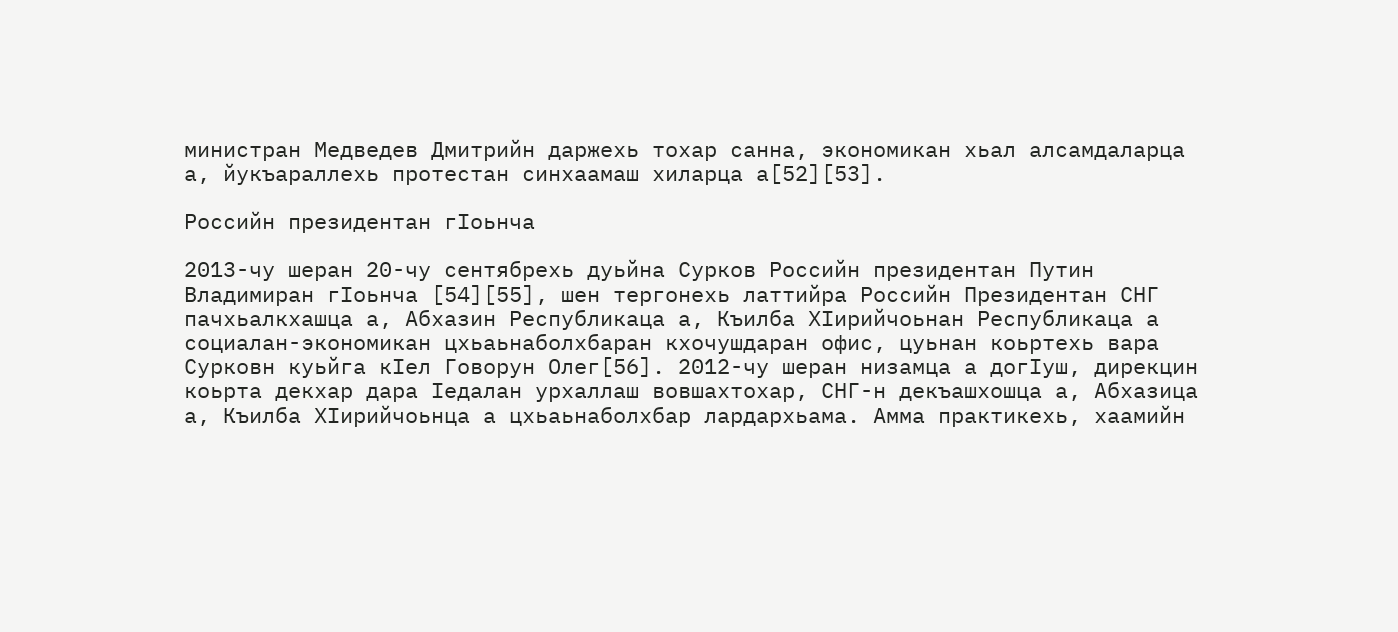министран Медведев Дмитрийн даржехь тохар санна, экономикан хьал алсамдаларца а, йукъараллехь протестан синхаамаш хиларца а[52][53].

Российн президентан гӀоьнча

2013-чу шеран 20-чу сентябрехь дуьйна Сурков Российн президентан Путин Владимиран гӀоьнча [54][55], шен тергонехь латтийра Российн Президентан СНГ пачхьалкхашца а, Абхазин Республикаца а, Къилба ХӀирийчоьнан Республикаца а социалан-экономикан цхьаьнаболхбаран кхочушдаран офис, цуьнан коьртехь вара Сурковн куьйга кӀел Говорун Олег[56]. 2012-чу шеран низамца а догӀуш, дирекцин коьрта декхар дара Ӏедалан урхаллаш вовшахтохар, СНГ-н декъашхошца а, Абхазица а, Къилба ХӀирийчоьнца а цхьаьнаболхбар лардархьама. Амма практикехь, хаамийн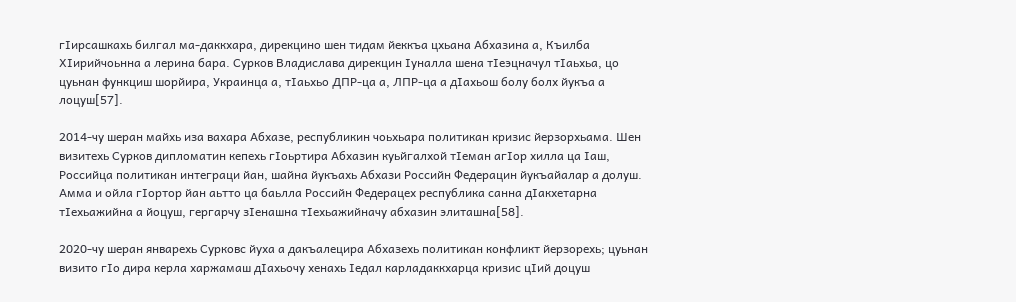гӀирсашкахь билгал ма-даккхара, дирекцино шен тидам йеккъа цхьана Абхазина а, Къилба ХӀирийчоьнна а лерина бара. Сурков Владислава дирекцин Ӏуналла шена тӀеэцначул тӀаьхьа, цо цуьнан функциш шорйира, Украинца а, тӀаьхьо ДПР-ца а, ЛПР-ца а дӀахьош болу болх йукъа а лоцуш[57].

2014-чу шеран майхь иза вахара Абхазе, республикин чоьхьара политикан кризис йерзорхьама. Шен визитехь Сурков дипломатин кепехь гӀоьртира Абхазин куьйгалхой тӀеман агӀор хилла ца Ӏаш, Российца политикан интеграци йан, шайна йукъахь Абхази Российн Федерацин йукъайалар а долуш. Амма и ойла гӀортор йан аьтто ца баьлла Российн Федерацех республика санна дӀакхетарна тӀехьажийна а йоцуш, гергарчу зӀенашна тӀехьажийначу абхазин элиташна[58].

2020-чу шеран январехь Сурковс йуха а дакъалецира Абхазехь политикан конфликт йерзорехь; цуьнан визито гӀо дира керла харжамаш дӀахьочу хенахь Ӏедал карладаккхарца кризис цӀий доцуш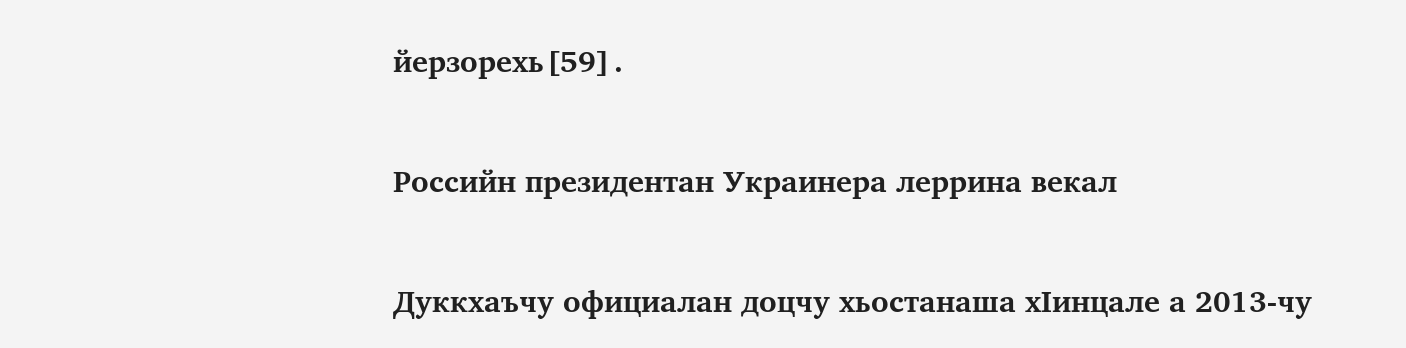йерзорехь[59].

Российн президентан Украинера леррина векал

Дуккхаъчу официалан доцчу хьостанаша хӀинцале а 2013-чу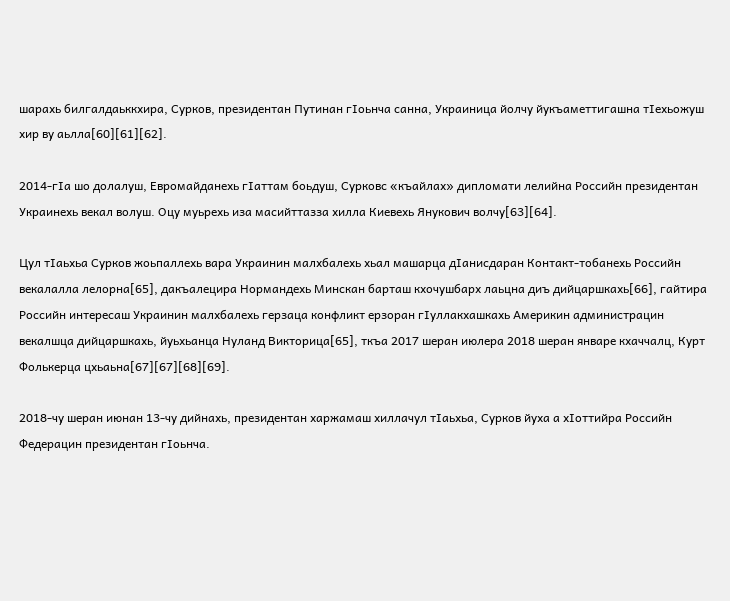шарахь билгалдаьккхира, Сурков, президентан Путинан гӀоьнча санна, Украиница йолчу йукъаметтигашна тӀехьожуш хир ву аьлла[60][61][62].

2014-гӀа шо долалуш, Евромайданехь гӀаттам боьдуш, Сурковс «къайлах» дипломати лелийна Российн президентан Украинехь векал волуш. Оцу муьрехь иза масийттазза хилла Киевехь Янукович волчу[63][64].

Цул тӀаьхьа Сурков жоьпаллехь вара Украинин малхбалехь хьал машарца дӀанисдаран Контакт-тобанехь Российн векалалла лелорна[65], дакъалецира Нормандехь Минскан барташ кхочушбарх лаьцна диъ дийцаршкахь[66], гайтира Российн интересаш Украинин малхбалехь герзаца конфликт ерзоран гӀуллакхашкахь Америкин администрацин векалшца дийцаршкахь, йуьхьанца Нуланд Викторица[65], ткъа 2017 шеран июлера 2018 шеран январе кхаччалц, Курт Фолькерца цхьаьна[67][67][68][69].

2018-чу шеран июнан 13-чу дийнахь, президентан харжамаш хиллачул тӀаьхьа, Сурков йуха а хӀоттийра Российн Федерацин президентан гӀоьнча.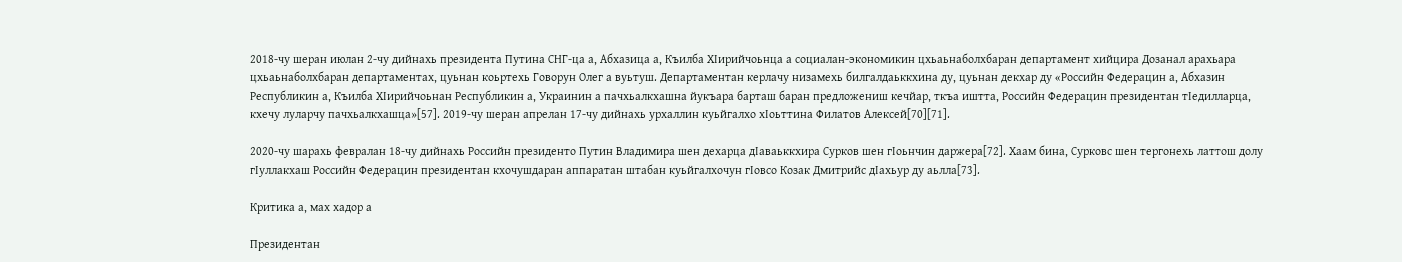2018-чу шеран июлан 2-чу дийнахь президента Путина СНГ-ца а, Абхазица а, Къилба ХӀирийчоьнца а социалан-экономикин цхьаьнаболхбаран департамент хийцира Дозанал арахьара цхьаьнаболхбаран департаментах, цуьнан коьртехь Говорун Олег а вуьтуш. Департаментан керлачу низамехь билгалдаьккхина ду, цуьнан декхар ду «Российн Федерацин а, Абхазин Республикин а, Къилба ХӀирийчоьнан Республикин а, Украинин а пачхьалкхашна йукъара барташ баран предложениш кечйар, ткъа иштта, Российн Федерацин президентан тӀедилларца, кхечу луларчу пачхьалкхашца»[57]. 2019-чу шеран апрелан 17-чу дийнахь урхаллин куьйгалхо хӀоьттина Филатов Алексей[70][71].

2020-чу шарахь февралан 18-чу дийнахь Российн президенто Путин Владимира шен дехарца дӀаваьккхира Сурков шен гӀоьнчин даржера[72]. Хаам бина, Сурковс шен тергонехь латтош долу гӀуллакхаш Российн Федерацин президентан кхочушдаран аппаратан штабан куьйгалхочун гӀовсо Козак Дмитрийс дӀахьур ду аьлла[73].

Критика а, мах хадор а

Президентан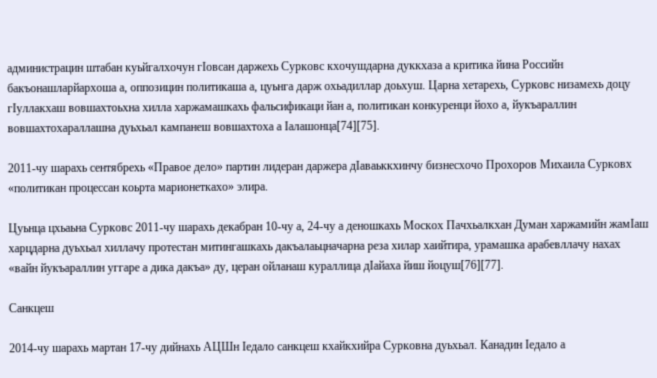администрацин штабан куьйгалхочун гӀовсан даржехь Сурковс кхочушдарна дуккхаза а критика йина Российн бакъонашларйархоша а, оппозицин политикаша а, цуьнга дарж охьадиллар доьхуш. Царна хетарехь, Сурковс низамехь доцу гӀуллакхаш вовшахтоьхна хилла харжамашкахь фальсификаци йан а, политикан конкуренци йохо а, йукъараллин вовшахтохараллашна дуьхьал кампанеш вовшахтоха а Ӏалашонца[74][75].

2011-чу шарахь сентябрехь «Правое дело» партин лидеран даржера дӀаваьккхинчу бизнесхочо Прохоров Михаила Сурковх «политикан процессан коьрта марионеткахо» элира.

Цуьнца цхьаьна Сурковс 2011-чу шарахь декабран 10-чу а, 24-чу а деношкахь Москох Пачхьалкхан Думан харжамийн жамӀаш харцдарна дуьхьал хиллачу протестан митингашкахь дакъалаьцначарна реза хилар хаийтира, урамашка арабевллачу нахах «вайн йукъараллин уггаре а дика дакъа» ду, церан ойланаш кураллица дӀайаха йиш йоцуш[76][77].

Санкцеш

2014-чу шарахь мартан 17-чу дийнахь АЦШн Ӏедало санкцеш кхайкхийра Сурковна дуьхьал. Канадин Ӏедало а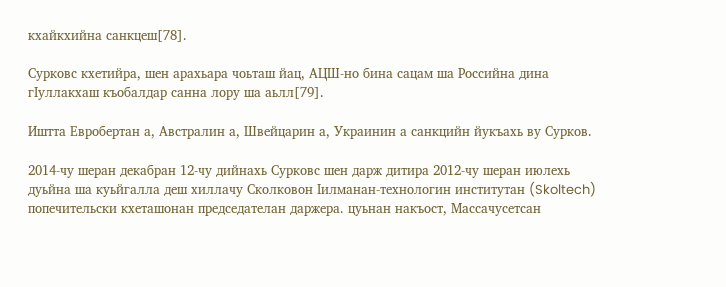кхайкхийна санкцеш[78].

Сурковс кхетийра, шен арахьара чоьташ йац, АЦШ-но бина сацам ша Российна дина гӀуллакхаш къобалдар санна лору ша аьлл[79].

Иштта Евробертан а, Австралин а, Швейцарин а, Украинин а санкцийн йукъахь ву Сурков.

2014-чу шеран декабран 12-чу дийнахь Сурковс шен дарж дитира 2012-чу шеран июлехь дуьйна ша куьйгалла деш хиллачу Сколковон Ӏилманан-технологин институтан (Skoltech) попечительски кхеташонан председателан даржера. цуьнан накъост, Массачусетсан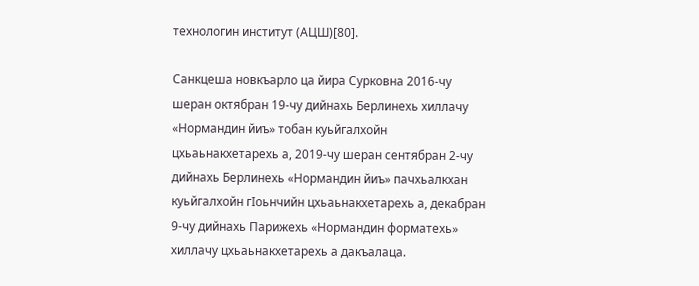технологин институт (АЦШ)[80].

Санкцеша новкъарло ца йира Сурковна 2016-чу шеран октябран 19-чу дийнахь Берлинехь хиллачу «Нормандин йиъ» тобан куьйгалхойн цхьаьнакхетарехь а, 2019-чу шеран сентябран 2-чу дийнахь Берлинехь «Нормандин йиъ» пачхьалкхан куьйгалхойн гӀоьнчийн цхьаьнакхетарехь а, декабран 9-чу дийнахь Парижехь «Нормандин форматехь» хиллачу цхьаьнакхетарехь а дакъалаца.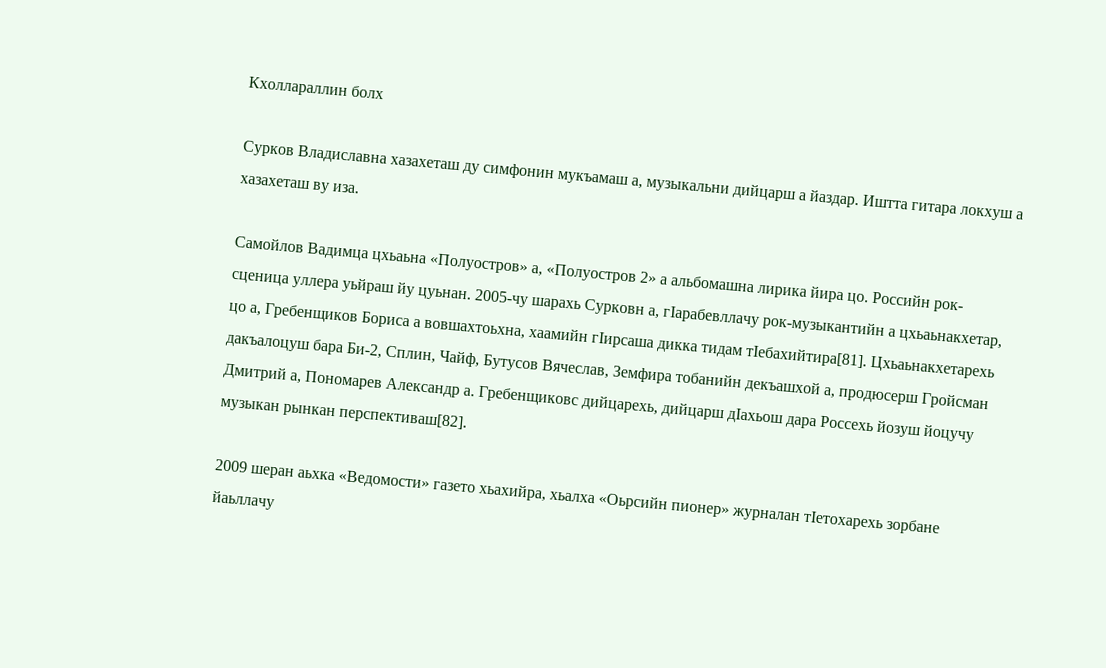Кхоллараллин болх

Сурков Владиславна хазахеташ ду симфонин мукъамаш а, музыкальни дийцарш а йаздар. Иштта гитара локхуш а хазахеташ ву иза.

Самойлов Вадимца цхьаьна «Полуостров» а, «Полуостров 2» а альбомашна лирика йира цо. Российн рок-сценица уллера уьйраш йу цуьнан. 2005-чу шарахь Сурковн а, гӀарабевллачу рок-музыкантийн а цхьаьнакхетар, цо а, Гребенщиков Бориса а вовшахтоьхна, хаамийн гӀирсаша дикка тидам тӀебахийтира[81]. Цхьаьнакхетарехь дакъалоцуш бара Би-2, Сплин, Чайф, Бутусов Вячеслав, Земфира тобанийн декъашхой а, продюсерш Гройсман Дмитрий а, Пономарев Александр а. Гребенщиковс дийцарехь, дийцарш дӀахьош дара Россехь йозуш йоцучу музыкан рынкан перспективаш[82].

2009 шеран аьхка «Ведомости» газето хьахийра, хьалха «Оьрсийн пионер» журналан тӀетохарехь зорбане йаьллачу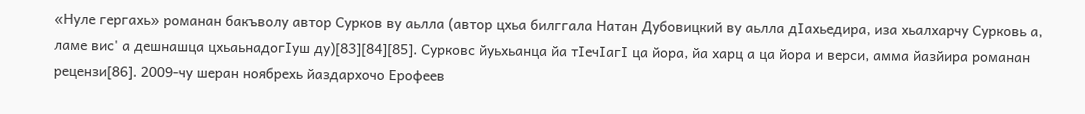«Нуле гергахь» романан бакъволу автор Сурков ву аьлла (автор цхьа билггала Натан Дубовицкий ву аьлла дӀахьедира, иза хьалхарчу Сурковь а, ламе вис' а дешнашца цхьаьнадогӀуш ду)[83][84][85]. Сурковс йуьхьанца йа тӀечӀагӀ ца йора, йа харц а ца йора и верси, амма йазйира романан рецензи[86]. 2009-чу шеран ноябрехь йаздархочо Ерофеев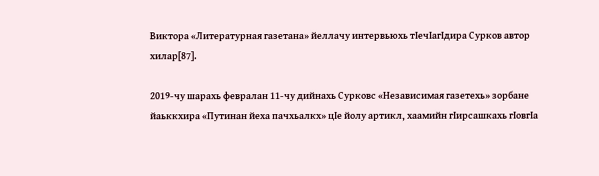Виктора «Литературная газетана» йеллачу интервьюхь тӀечӀагӀдира Сурков автор хилар[87].

2019-чу шарахь февралан 11-чу дийнахь Сурковс «Независимая газетехь» зорбане йаьккхира «Путинан йеха пачхьалкх» цӀе йолу артикл, хаамийн гӀирсашкахь гӀовгӀа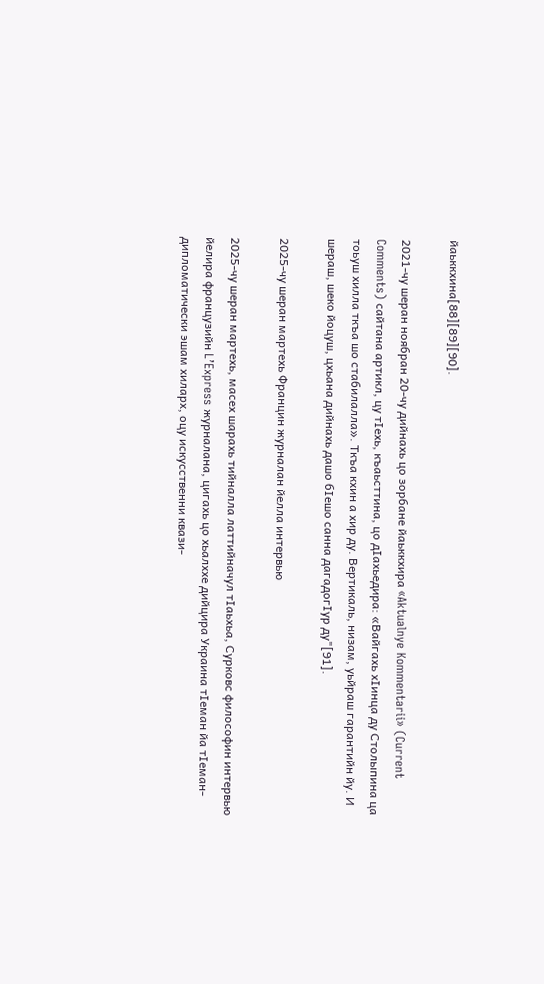йаьккхина[88][89][90].

2021-чу шеран ноябран 20-чу дийнахь цо зорбане йаьккхира «Aktualnye Kommentarii» (Current Comments) сайтана артикл, цу тӀехь, къаьсттина, цо дӀахьедира: «Вайгахь хӀинца ду Столыпина ца тоьуш хилла ткъа шо стабилалла». Ткъа кхин а хир ду. Вертикаль, низам, уьйраш гарантийн йу. И шераш, шеко йоцуш, цхьана дийнахь дашо бӀешо санна дагадогӀур ду"[91].

2025-чу шеран мартехь Францин журналан йелла интервью

2025-чу шеран мартехь, масех шарахь тийналла латтийначул тӀаьхьа, Сурковс философин интервью йелира французийн L’Express журналана, цигахь цо хьалххе дийцира Украина тӀеман йа тӀеман-дипломатически эшам хиларх, оцу искусственни квази-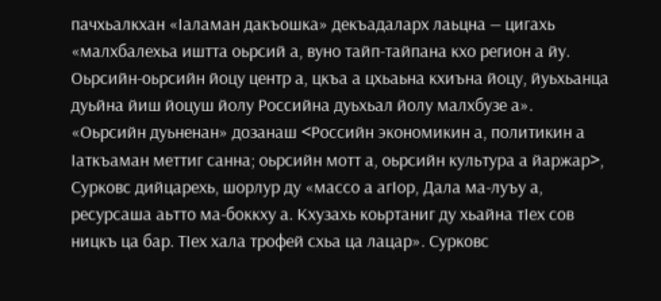пачхьалкхан «Ӏаламан дакъошка» декъадаларх лаьцна — цигахь «малхбалехьа иштта оьрсий а, вуно тайп-тайпана кхо регион а йу. Оьрсийн-оьрсийн йоцу центр а, цкъа а цхьаьна кхиъна йоцу, йуьхьанца дуьйна йиш йоцуш йолу Российна дуьхьал йолу малхбузе а». «Оьрсийн дуьненан» дозанаш <Российн экономикин а, политикин а Ӏаткъаман меттиг санна; оьрсийн мотт а, оьрсийн культура а йаржар>, Сурковс дийцарехь, шорлур ду «массо а агӀор, Дала ма-луъу а, ресурсаша аьтто ма-боккху а. Кхузахь коьртаниг ду хьайна тӀех сов ницкъ ца бар. ТӀех хала трофей схьа ца лацар». Сурковс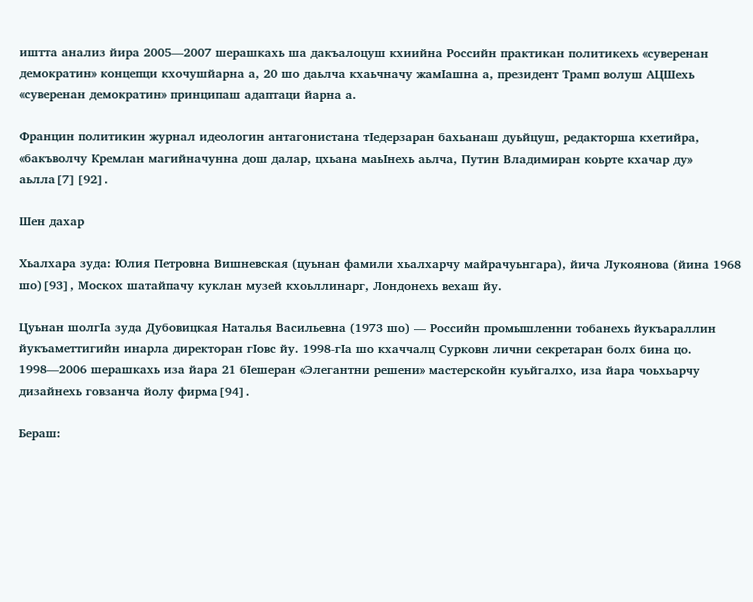иштта анализ йира 2005—2007 шерашкахь ша дакъалоцуш кхиийна Российн практикан политикехь «суверенан демократин» концепци кхочушйарна а, 20 шо даьлча кхаьчначу жамӀашна а, президент Трамп волуш АЦШехь «суверенан демократин» принципаш адаптаци йарна а.

Францин политикин журнал идеологин антагонистана тӀедерзаран бахьанаш дуьйцуш, редакторша кхетийра, «бакъволчу Кремлан магийначунна дош далар, цхьана маьӀнехь аьлча, Путин Владимиран коьрте кхачар ду» аьлла[7][92].

Шен дахар

Хьалхара зуда: Юлия Петровна Вишневская (цуьнан фамили хьалхарчу майрачуьнгара), йича Лукоянова (йина 1968 шо)[93], Москох шатайпачу куклан музей кхоьллинарг, Лондонехь вехаш йу.

Цуьнан шолгӀа зуда Дубовицкая Наталья Васильевна (1973 шо) — Российн промышленни тобанехь йукъараллин йукъаметтигийн инарла директоран гӀовс йу. 1998-гӀа шо кхаччалц Сурковн лични секретаран болх бина цо. 1998—2006 шерашкахь иза йара 21 бӀешеран «Элегантни решени» мастерскойн куьйгалхо, иза йара чоьхьарчу дизайнехь говзанча йолу фирма[94].

Бераш: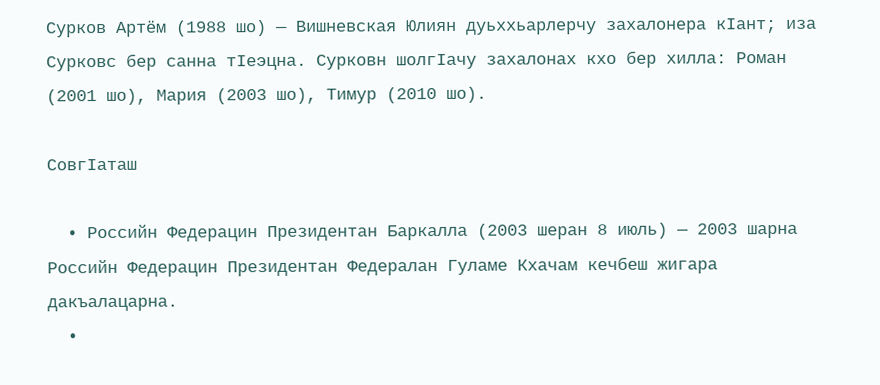Сурков Артём (1988 шо) — Вишневская Юлиян дуьххьарлерчу захалонера кӀант; иза Сурковс бер санна тӀеэцна. Сурковн шолгӀачу захалонах кхо бер хилла: Роман (2001 шо), Мария (2003 шо), Тимур (2010 шо).

СовгӀаташ

  • Российн Федерацин Президентан Баркалла (2003 шеран 8 июль) — 2003 шарна Российн Федерацин Президентан Федералан Гуламе Кхачам кечбеш жигара дакъалацарна.
  •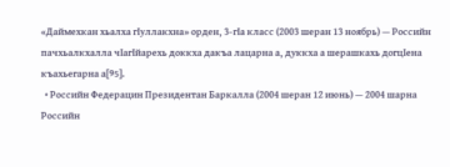«Даймехкан хьалха гӀуллакхна» орден, 3-гӀа класс (2003 шеран 13 ноябрь) — Российн пачхьалкхалла чӀагӀйарехь доккха дакъа лацарна а, дуккха а шерашкахь догцӀена къахьегарна а[95].
  • Российн Федерацин Президентан Баркалла (2004 шеран 12 июнь) — 2004 шарна Российн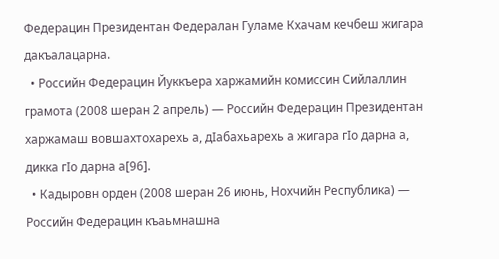Федерацин Президентан Федералан Гуламе Кхачам кечбеш жигара дакъалацарна.
  • Российн Федерацин Йуккъера харжамийн комиссин Сийлаллин грамота (2008 шеран 2 апрель) — Российн Федерацин Президентан харжамаш вовшахтохарехь а, дӀабахьарехь а жигара гӀо дарна а, дикка гӀо дарна а[96].
  • Кадыровн орден (2008 шеран 26 июнь, Нохчийн Республика) — Российн Федерацин къаьмнашна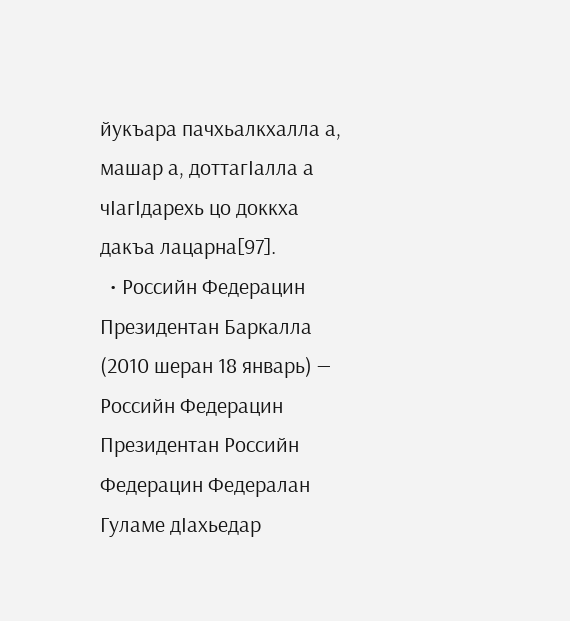йукъара пачхьалкхалла а, машар а, доттагӀалла а чӀагӀдарехь цо доккха дакъа лацарна[97].
  • Российн Федерацин Президентан Баркалла (2010 шеран 18 январь) — Российн Федерацин Президентан Российн Федерацин Федералан Гуламе дӀахьедар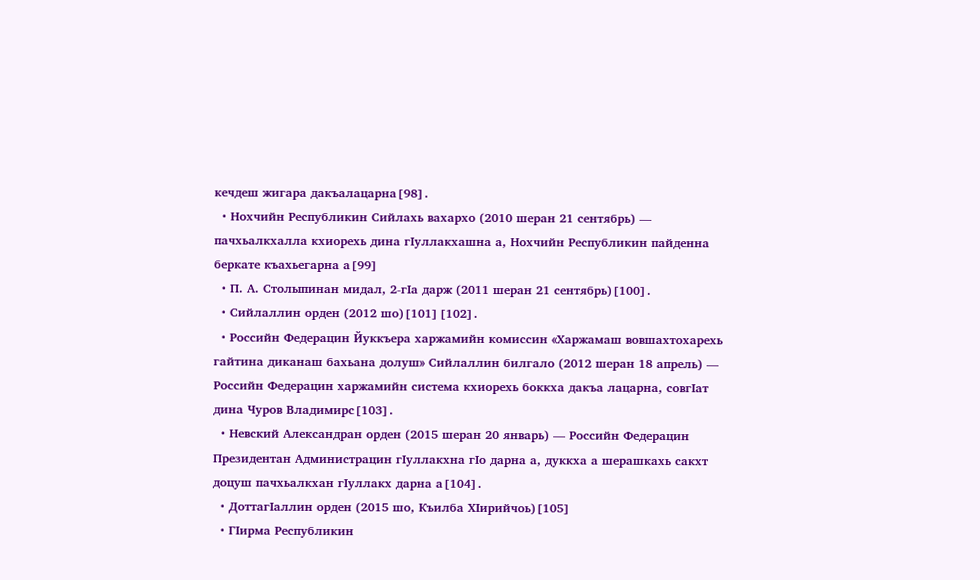кечдеш жигара дакъалацарна[98].
  • Нохчийн Республикин Сийлахь вахархо (2010 шеран 21 сентябрь) — пачхьалкхалла кхиорехь дина гӀуллакхашна а, Нохчийн Республикин пайденна беркате къахьегарна а[99]
  • П. А. Столыпинан мидал, 2-гӀа дарж (2011 шеран 21 сентябрь)[100].
  • Сийлаллин орден (2012 шо)[101][102].
  • Российн Федерацин Йуккъера харжамийн комиссин «Харжамаш вовшахтохарехь гайтина диканаш бахьана долуш» Сийлаллин билгало (2012 шеран 18 апрель) — Российн Федерацин харжамийн система кхиорехь боккха дакъа лацарна, совгӀат дина Чуров Владимирс[103].
  • Невский Александран орден (2015 шеран 20 январь) — Российн Федерацин Президентан Администрацин гӀуллакхна гӀо дарна а, дуккха а шерашкахь сакхт доцуш пачхьалкхан гӀуллакх дарна а[104].
  • ДоттагӀаллин орден (2015 шо, Къилба ХӀирийчоь)[105]
  • ГӀирма Республикин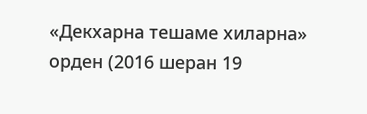«Декхарна тешаме хиларна» орден (2016 шеран 19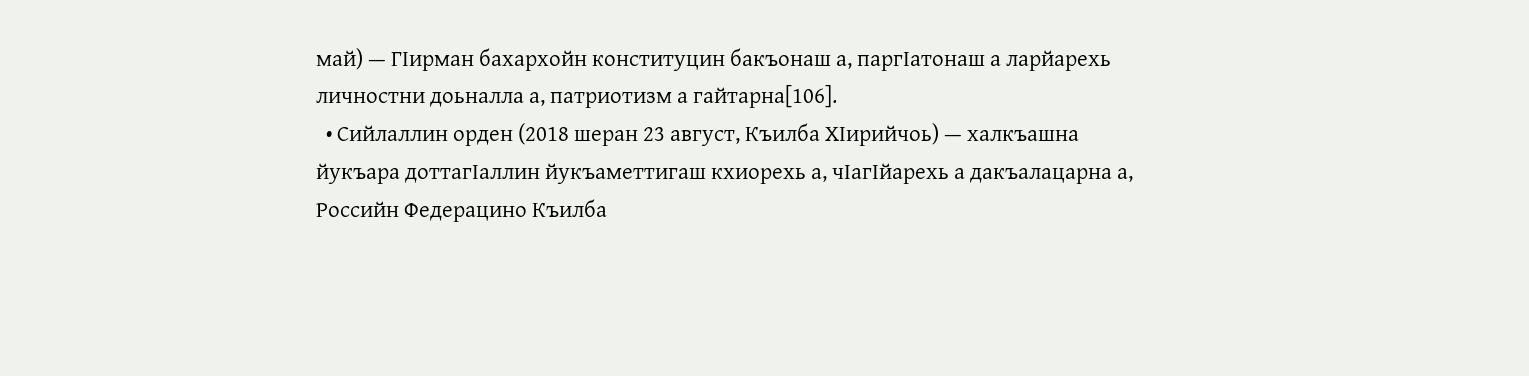май) — ГӀирман бахархойн конституцин бакъонаш а, паргӀатонаш а ларйарехь личностни доьналла а, патриотизм а гайтарна[106].
  • Сийлаллин орден (2018 шеран 23 август, Къилба ХӀирийчоь) — халкъашна йукъара доттагӀаллин йукъаметтигаш кхиорехь а, чӀагӀйарехь а дакъалацарна а, Российн Федерацино Къилба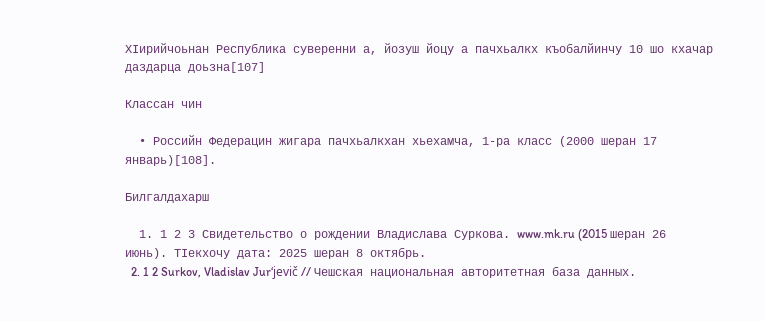ХӀирийчоьнан Республика суверенни а, йозуш йоцу а пачхьалкх къобалйинчу 10 шо кхачар даздарца доьзна[107]

Классан чин

  • Российн Федерацин жигара пачхьалкхан хьехамча, 1-ра класс (2000 шеран 17 январь)[108].

Билгалдахарш

  1. 1 2 3 Свидетельство о рождении Владислава Суркова. www.mk.ru (2015 шеран 26 июнь). ТӀекхочу дата: 2025 шеран 8 октябрь.
  2. 1 2 Surkov, Vladislav Jur‘jevič // Чешская национальная авторитетная база данных.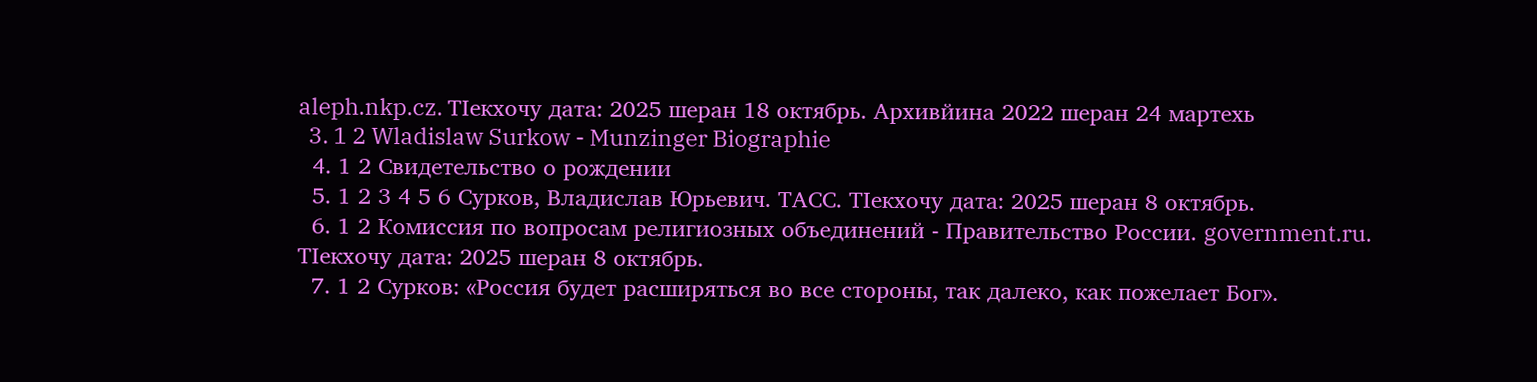aleph.nkp.cz. ТӀекхочу дата: 2025 шеран 18 октябрь. Архивйина 2022 шеран 24 мартехь
  3. 1 2 Wladislaw Surkow - Munzinger Biographie
  4. 1 2 Свидетельство о рождении
  5. 1 2 3 4 5 6 Сурков, Владислав Юрьевич. ТАСС. ТӀекхочу дата: 2025 шеран 8 октябрь.
  6. 1 2 Комиссия по вопросам религиозных объединений - Правительство России. government.ru. ТӀекхочу дата: 2025 шеран 8 октябрь.
  7. 1 2 Сурков: «Россия будет расширяться во все стороны, так далеко, как пожелает Бог».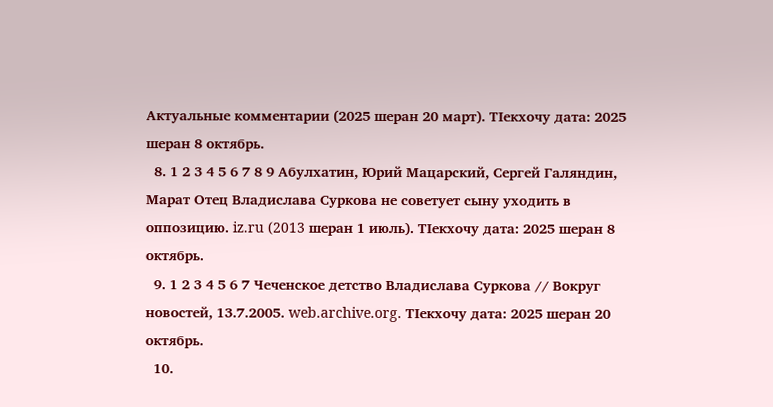Актуальные комментарии (2025 шеран 20 март). ТӀекхочу дата: 2025 шеран 8 октябрь.
  8. 1 2 3 4 5 6 7 8 9 Абулхатин, Юрий Мацарский, Сергей Галяндин, Марат Отец Владислава Суркова не советует сыну уходить в оппозицию. iz.ru (2013 шеран 1 июль). ТӀекхочу дата: 2025 шеран 8 октябрь.
  9. 1 2 3 4 5 6 7 Чеченское детство Владислава Суркова // Вокруг новостей, 13.7.2005. web.archive.org. ТӀекхочу дата: 2025 шеран 20 октябрь.
  10.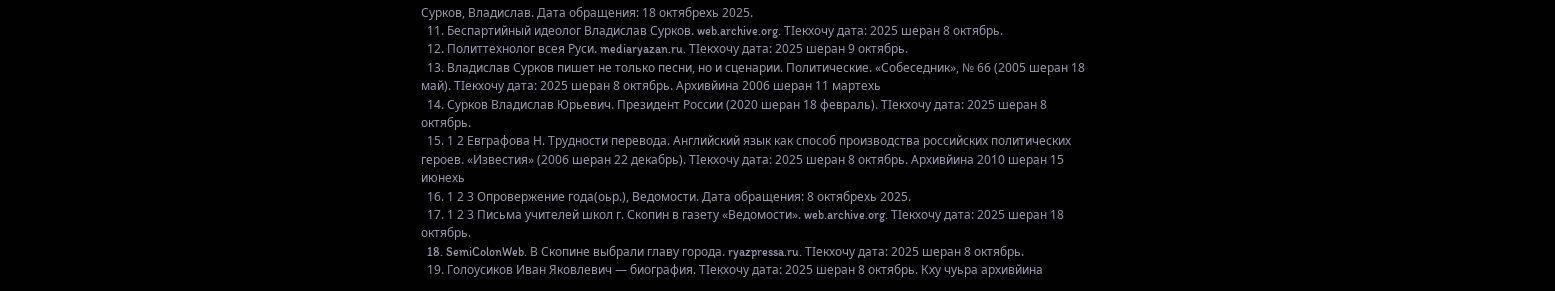Сурков, Владислав. Дата обращения: 18 октябрехь 2025.
  11. Беспартийный идеолог Владислав Сурков. web.archive.org. ТӀекхочу дата: 2025 шеран 8 октябрь.
  12. Политтехнолог всея Руси. mediaryazan.ru. ТӀекхочу дата: 2025 шеран 9 октябрь.
  13. Владислав Сурков пишет не только песни, но и сценарии. Политические. «Собеседник», № 66 (2005 шеран 18 май). ТӀекхочу дата: 2025 шеран 8 октябрь. Архивйина 2006 шеран 11 мартехь
  14. Сурков Владислав Юрьевич. Президент России (2020 шеран 18 февраль). ТӀекхочу дата: 2025 шеран 8 октябрь.
  15. 1 2 Евграфова Н. Трудности перевода. Английский язык как способ производства российских политических героев. «Известия» (2006 шеран 22 декабрь). ТӀекхочу дата: 2025 шеран 8 октябрь. Архивйина 2010 шеран 15 июнехь
  16. 1 2 3 Опровержение года(оьр.), Ведомости. Дата обращения: 8 октябрехь 2025.
  17. 1 2 3 Письма учителей школ г. Скопин в газету «Ведомости». web.archive.org. ТӀекхочу дата: 2025 шеран 18 октябрь.
  18. SemiColonWeb. В Скопине выбрали главу города. ryazpressa.ru. ТӀекхочу дата: 2025 шеран 8 октябрь.
  19. Голоусиков Иван Яковлевич — биография. ТӀекхочу дата: 2025 шеран 8 октябрь. Кху чуьра архивйина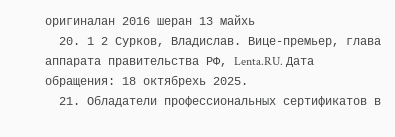оригиналан 2016 шеран 13 майхь
  20. 1 2 Сурков, Владислав. Вице-премьер, глава аппарата правительства РФ, Lenta.RU. Дата обращения: 18 октябрехь 2025.
  21. Обладатели профессиональных сертификатов в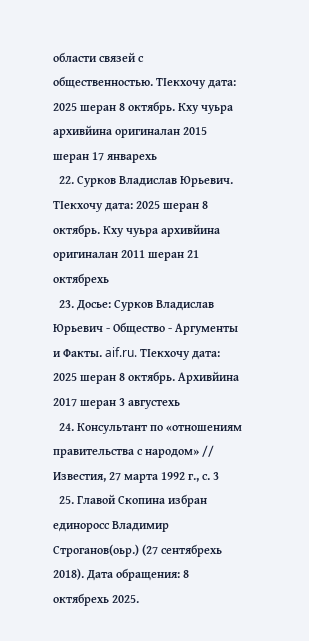области связей с общественностью. ТӀекхочу дата: 2025 шеран 8 октябрь. Кху чуьра архивйина оригиналан 2015 шеран 17 январехь
  22. Сурков Владислав Юрьевич. ТӀекхочу дата: 2025 шеран 8 октябрь. Кху чуьра архивйина оригиналан 2011 шеран 21 октябрехь
  23. Досье: Сурков Владислав Юрьевич - Общество - Аргументы и Факты. aif.ru. ТӀекхочу дата: 2025 шеран 8 октябрь. Архивйина 2017 шеран 3 августехь
  24. Консультант по «отношениям правительства с народом» // Известия, 27 марта 1992 г., с. 3
  25. Главой Скопина избран единоросс Владимир Строганов(оьр.) (27 сентябрехь 2018). Дата обращения: 8 октябрехь 2025.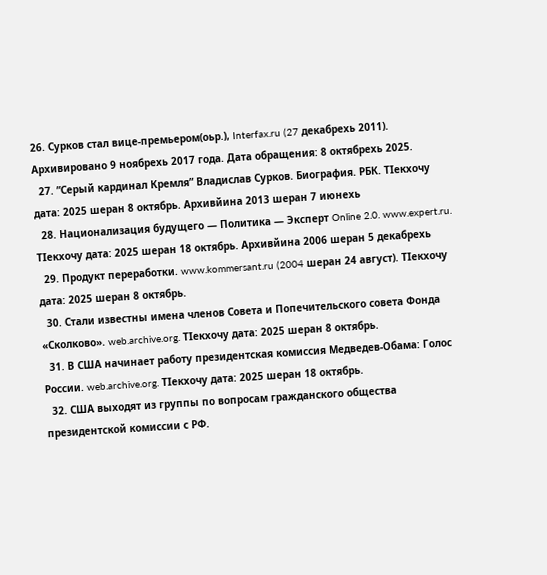26. Сурков стал вице-премьером(оьр.), Interfax.ru (27 декабрехь 2011). Архивировано 9 ноябрехь 2017 года. Дата обращения: 8 октябрехь 2025.
  27. ”Серый кардинал Кремля” Владислав Сурков. Биография. РБК. ТӀекхочу дата: 2025 шеран 8 октябрь. Архивйина 2013 шеран 7 июнехь
  28. Национализация будущего — Политика — Эксперт Online 2.0. www.expert.ru. ТӀекхочу дата: 2025 шеран 18 октябрь. Архивйина 2006 шеран 5 декабрехь
  29. Продукт переработки. www.kommersant.ru (2004 шеран 24 август). ТӀекхочу дата: 2025 шеран 8 октябрь.
  30. Стали известны имена членов Совета и Попечительского совета Фонда «Сколково». web.archive.org. ТӀекхочу дата: 2025 шеран 8 октябрь.
  31. В США начинает работу президентская комиссия Медведев-Обама: Голос России. web.archive.org. ТӀекхочу дата: 2025 шеран 18 октябрь.
  32. США выходят из группы по вопросам гражданского общества президентской комиссии с РФ.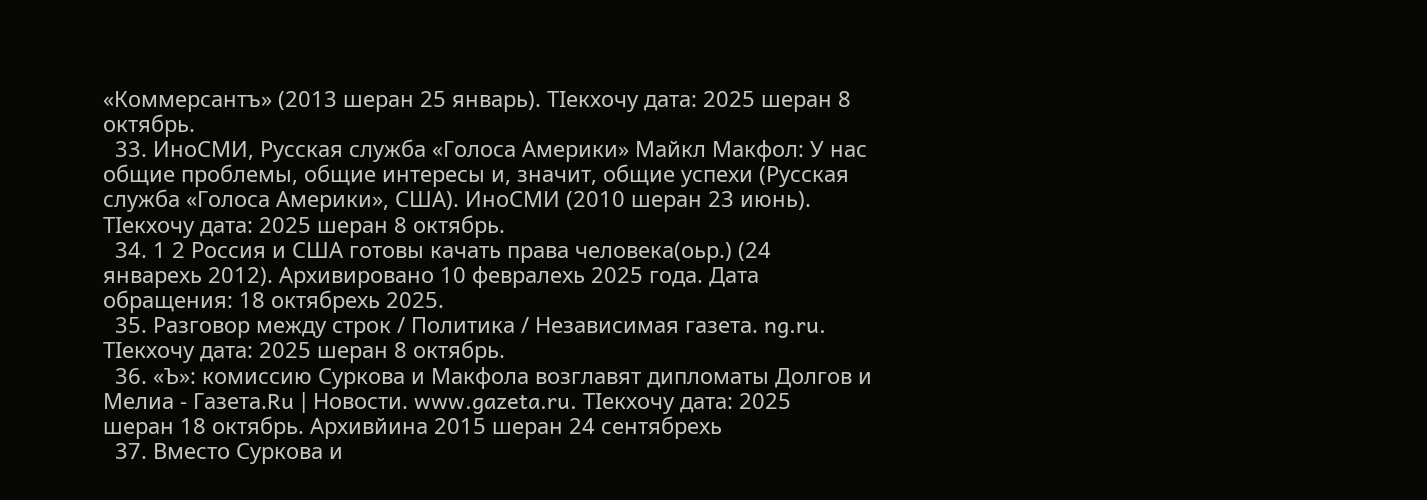«Коммерсантъ» (2013 шеран 25 январь). ТӀекхочу дата: 2025 шеран 8 октябрь.
  33. ИноСМИ, Русская служба «Голоса Америки» Майкл Макфол: У нас общие проблемы, общие интересы и, значит, общие успехи (Русская служба «Голоса Америки», США). ИноСМИ (2010 шеран 23 июнь). ТӀекхочу дата: 2025 шеран 8 октябрь.
  34. 1 2 Россия и США готовы качать права человека(оьр.) (24 январехь 2012). Архивировано 10 февралехь 2025 года. Дата обращения: 18 октябрехь 2025.
  35. Разговор между строк / Политика / Независимая газета. ng.ru. ТӀекхочу дата: 2025 шеран 8 октябрь.
  36. «Ъ»: комиссию Суркова и Макфола возглавят дипломаты Долгов и Мелиа - Газета.Ru | Новости. www.gazeta.ru. ТӀекхочу дата: 2025 шеран 18 октябрь. Архивйина 2015 шеран 24 сентябрехь
  37. Вместо Суркова и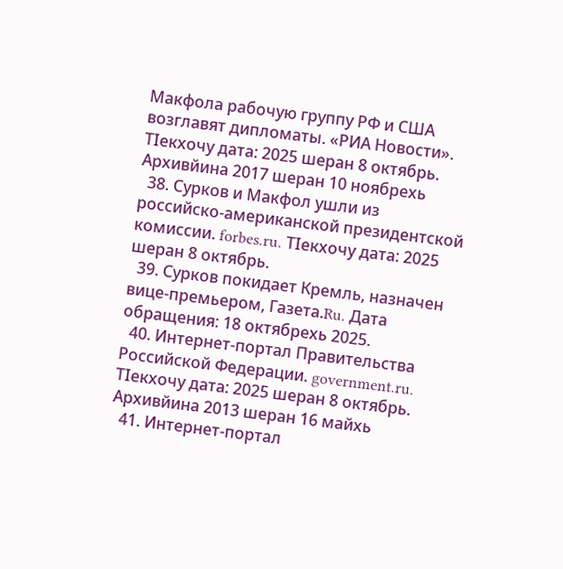Макфола рабочую группу РФ и США возглавят дипломаты. «РИА Новости». ТӀекхочу дата: 2025 шеран 8 октябрь. Архивйина 2017 шеран 10 ноябрехь
  38. Сурков и Макфол ушли из российско-американской президентской комиссии. forbes.ru. ТӀекхочу дата: 2025 шеран 8 октябрь.
  39. Сурков покидает Кремль, назначен вице-премьером, Газета.Ru. Дата обращения: 18 октябрехь 2025.
  40. Интернет-портал Правительства Российской Федерации. government.ru. ТӀекхочу дата: 2025 шеран 8 октябрь. Архивйина 2013 шеран 16 майхь
  41. Интернет-портал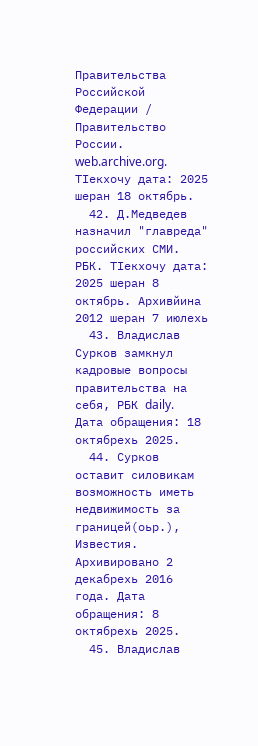Правительства Российской Федерации / Правительство России. web.archive.org. ТӀекхочу дата: 2025 шеран 18 октябрь.
  42. Д.Медведев назначил "главреда" российских СМИ. РБК. ТӀекхочу дата: 2025 шеран 8 октябрь. Архивйина 2012 шеран 7 июлехь
  43. Владислав Сурков замкнул кадровые вопросы правительства на себя, РБК daily. Дата обращения: 18 октябрехь 2025.
  44. Сурков оставит силовикам возможность иметь недвижимость за границей(оьр.), Известия. Архивировано 2 декабрехь 2016 года. Дата обращения: 8 октябрехь 2025.
  45. Владислав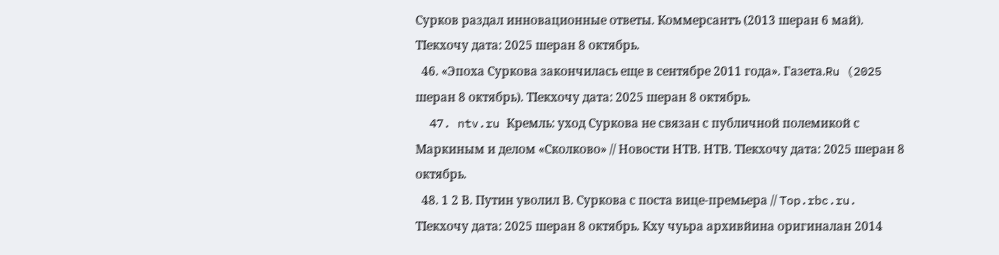Сурков раздал инновационные ответы. Коммерсантъ (2013 шеран 6 май). ТӀекхочу дата: 2025 шеран 8 октябрь.
  46. «Эпоха Суркова закончилась еще в сентябре 2011 года». Газета.Ru (2025 шеран 8 октябрь). ТӀекхочу дата: 2025 шеран 8 октябрь.
  47. ntv.ru Кремль: уход Суркова не связан с публичной полемикой с Маркиным и делом «Сколково» // Новости НТВ. НТВ. ТӀекхочу дата: 2025 шеран 8 октябрь.
  48. 1 2 В. Путин уволил В. Суркова с поста вице-премьера // Top.rbc.ru. ТӀекхочу дата: 2025 шеран 8 октябрь. Кху чуьра архивйина оригиналан 2014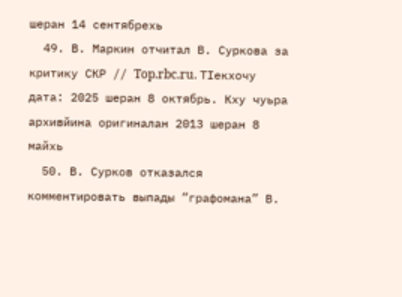шеран 14 сентябрехь
  49. В. Маркин отчитал В. Суркова за критику СКР // Top.rbc.ru. ТӀекхочу дата: 2025 шеран 8 октябрь. Кху чуьра архивйина оригиналан 2013 шеран 8 майхь
  50. В. Сурков отказался комментировать выпады ”графомана” В.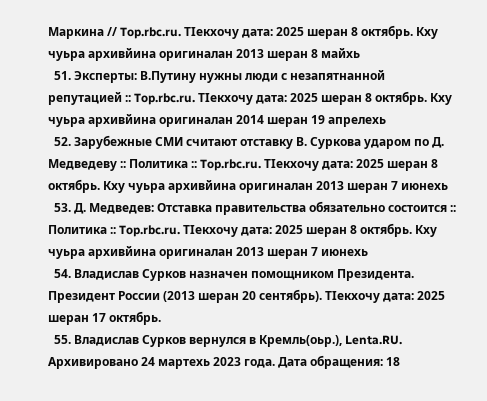Маркина // Top.rbc.ru. ТӀекхочу дата: 2025 шеран 8 октябрь. Кху чуьра архивйина оригиналан 2013 шеран 8 майхь
  51. Эксперты: В.Путину нужны люди с незапятнанной репутацией :: Top.rbc.ru. ТӀекхочу дата: 2025 шеран 8 октябрь. Кху чуьра архивйина оригиналан 2014 шеран 19 апрелехь
  52. Зарубежные СМИ считают отставку В. Суркова ударом по Д. Медведеву :: Политика :: Top.rbc.ru. ТӀекхочу дата: 2025 шеран 8 октябрь. Кху чуьра архивйина оригиналан 2013 шеран 7 июнехь
  53. Д. Медведев: Отставка правительства обязательно состоится :: Политика :: Top.rbc.ru. ТӀекхочу дата: 2025 шеран 8 октябрь. Кху чуьра архивйина оригиналан 2013 шеран 7 июнехь
  54. Владислав Сурков назначен помощником Президента. Президент России (2013 шеран 20 сентябрь). ТӀекхочу дата: 2025 шеран 17 октябрь.
  55. Владислав Сурков вернулся в Кремль(оьр.), Lenta.RU. Архивировано 24 мартехь 2023 года. Дата обращения: 18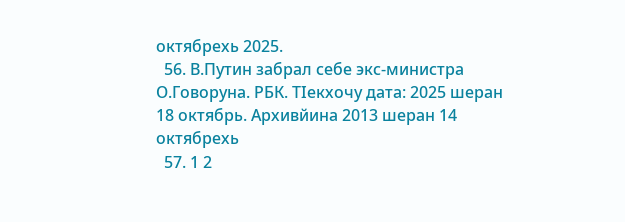октябрехь 2025.
  56. В.Путин забрал себе экс-министра О.Говоруна. РБК. ТӀекхочу дата: 2025 шеран 18 октябрь. Архивйина 2013 шеран 14 октябрехь
  57. 1 2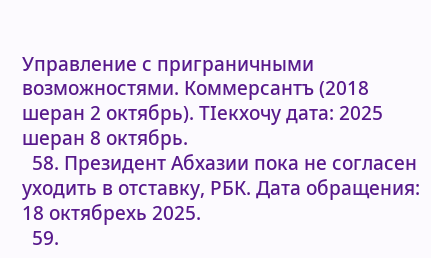Управление с приграничными возможностями. Коммерсантъ (2018 шеран 2 октябрь). ТӀекхочу дата: 2025 шеран 8 октябрь.
  58. Президент Абхазии пока не согласен уходить в отставку, РБК. Дата обращения: 18 октябрехь 2025.
  59.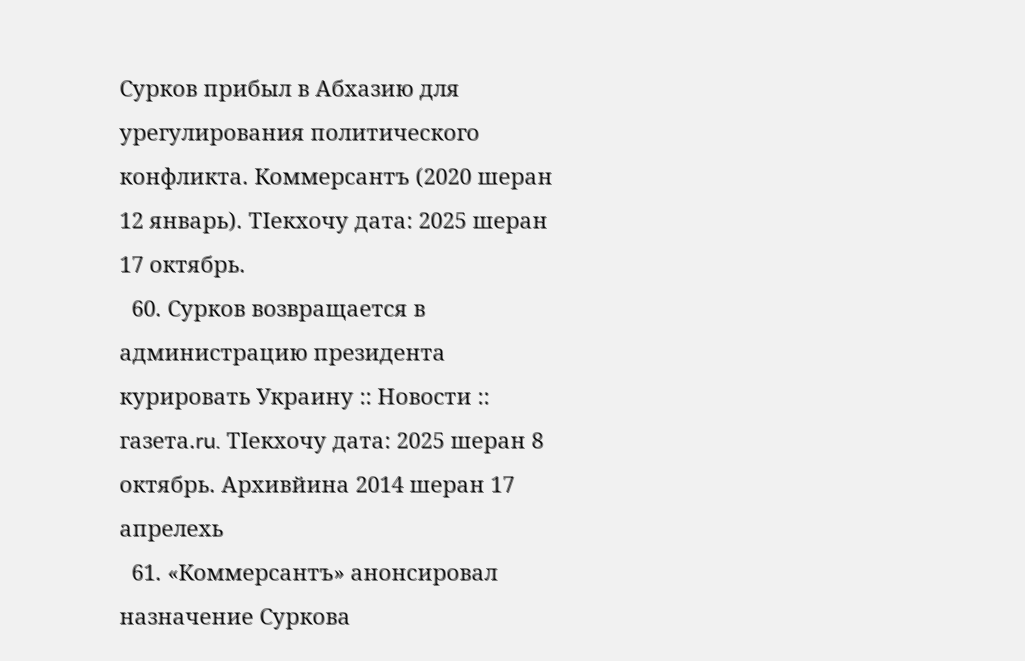Сурков прибыл в Абхазию для урегулирования политического конфликта. Коммерсантъ (2020 шеран 12 январь). ТӀекхочу дата: 2025 шеран 17 октябрь.
  60. Сурков возвращается в администрацию президента курировать Украину :: Новости :: газета.ru. ТӀекхочу дата: 2025 шеран 8 октябрь. Архивйина 2014 шеран 17 апрелехь
  61. «Коммерсантъ» анонсировал назначение Суркова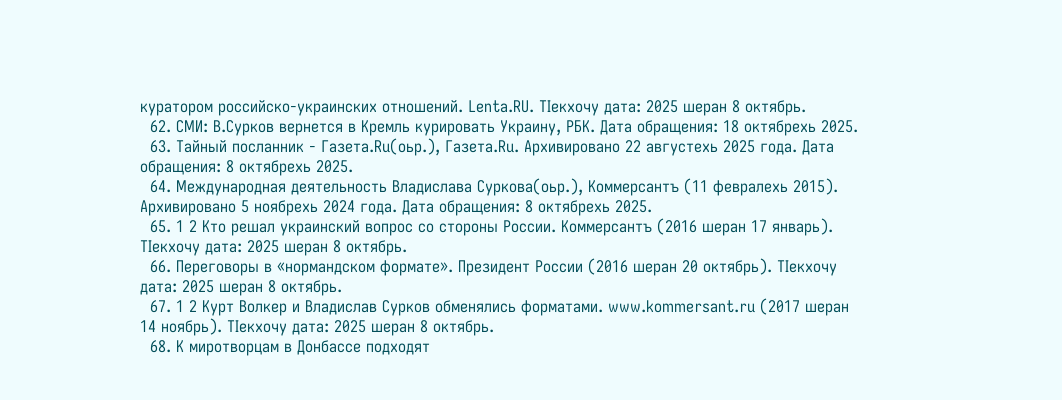куратором российско-украинских отношений. Lenta.RU. ТӀекхочу дата: 2025 шеран 8 октябрь.
  62. СМИ: В.Сурков вернется в Кремль курировать Украину, РБК. Дата обращения: 18 октябрехь 2025.
  63. Тайный посланник - Газета.Ru(оьр.), Газета.Ru. Архивировано 22 августехь 2025 года. Дата обращения: 8 октябрехь 2025.
  64. Международная деятельность Владислава Суркова(оьр.), Коммерсантъ (11 февралехь 2015). Архивировано 5 ноябрехь 2024 года. Дата обращения: 8 октябрехь 2025.
  65. 1 2 Кто решал украинский вопрос со стороны России. Коммерсантъ (2016 шеран 17 январь). ТӀекхочу дата: 2025 шеран 8 октябрь.
  66. Переговоры в «нормандском формате». Президент России (2016 шеран 20 октябрь). ТӀекхочу дата: 2025 шеран 8 октябрь.
  67. 1 2 Курт Волкер и Владислав Сурков обменялись форматами. www.kommersant.ru (2017 шеран 14 ноябрь). ТӀекхочу дата: 2025 шеран 8 октябрь.
  68. К миротворцам в Донбассе подходят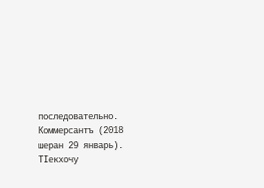последовательно. Коммерсантъ (2018 шеран 29 январь). ТӀекхочу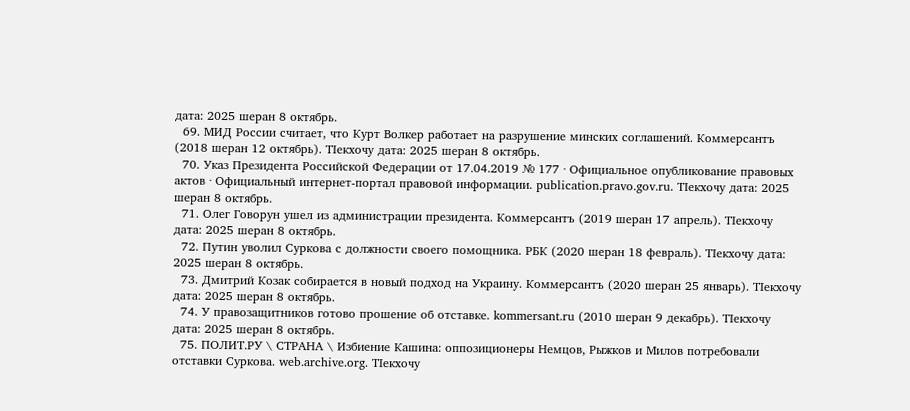дата: 2025 шеран 8 октябрь.
  69. МИД России считает, что Курт Волкер работает на разрушение минских соглашений. Коммерсантъ (2018 шеран 12 октябрь). ТӀекхочу дата: 2025 шеран 8 октябрь.
  70. Указ Президента Российской Федерации от 17.04.2019 № 177 ∙ Официальное опубликование правовых актов ∙ Официальный интернет-портал правовой информации. publication.pravo.gov.ru. ТӀекхочу дата: 2025 шеран 8 октябрь.
  71. Олег Говорун ушел из администрации президента. Коммерсантъ (2019 шеран 17 апрель). ТӀекхочу дата: 2025 шеран 8 октябрь.
  72. Путин уволил Суркова с должности своего помощника. РБК (2020 шеран 18 февраль). ТӀекхочу дата: 2025 шеран 8 октябрь.
  73. Дмитрий Козак собирается в новый подход на Украину. Коммерсантъ (2020 шеран 25 январь). ТӀекхочу дата: 2025 шеран 8 октябрь.
  74. У правозащитников готово прошение об отставке. kommersant.ru (2010 шеран 9 декабрь). ТӀекхочу дата: 2025 шеран 8 октябрь.
  75. ПОЛИТ.РУ \ СТРАНА \ Избиение Кашина: оппозиционеры Немцов, Рыжков и Милов потребовали отставки Суркова. web.archive.org. ТӀекхочу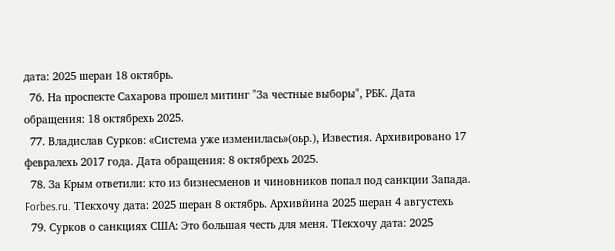дата: 2025 шеран 18 октябрь.
  76. На проспекте Сахарова прошел митинг "За честные выборы", РБК. Дата обращения: 18 октябрехь 2025.
  77. Владислав Сурков: «Система уже изменилась»(оьр.), Известия. Архивировано 17 февралехь 2017 года. Дата обращения: 8 октябрехь 2025.
  78. За Крым ответили: кто из бизнесменов и чиновников попал под санкции Запада. Forbes.ru. ТӀекхочу дата: 2025 шеран 8 октябрь. Архивйина 2025 шеран 4 августехь
  79. Сурков о санкциях США: Это большая честь для меня. ТӀекхочу дата: 2025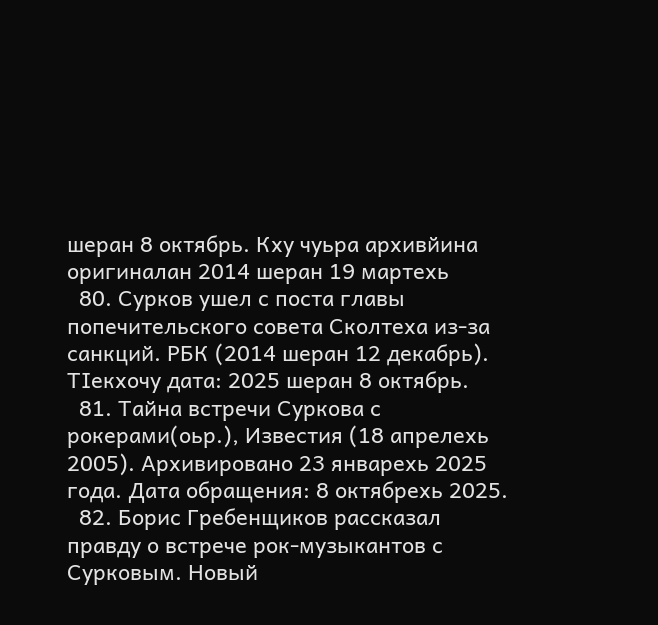шеран 8 октябрь. Кху чуьра архивйина оригиналан 2014 шеран 19 мартехь
  80. Сурков ушел с поста главы попечительского совета Сколтеха из-за санкций. РБК (2014 шеран 12 декабрь). ТӀекхочу дата: 2025 шеран 8 октябрь.
  81. Тайна встречи Суркова с рокерами(оьр.), Известия (18 апрелехь 2005). Архивировано 23 январехь 2025 года. Дата обращения: 8 октябрехь 2025.
  82. Борис Гребенщиков рассказал правду о встрече рок-музыкантов с Сурковым. Новый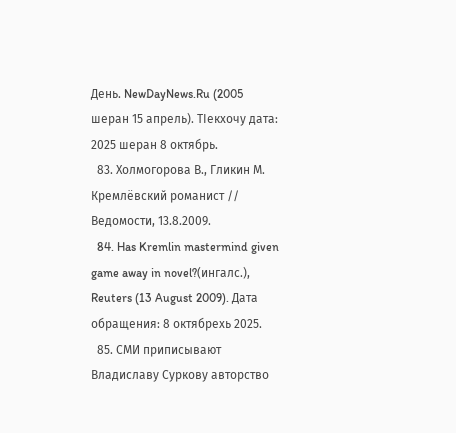День. NewDayNews.Ru (2005 шеран 15 апрель). ТӀекхочу дата: 2025 шеран 8 октябрь.
  83. Холмогорова В., Гликин М. Кремлёвский романист // Ведомости, 13.8.2009.
  84. Has Kremlin mastermind given game away in novel?(ингалс.), Reuters (13 August 2009). Дата обращения: 8 октябрехь 2025.
  85. СМИ приписывают Владиславу Суркову авторство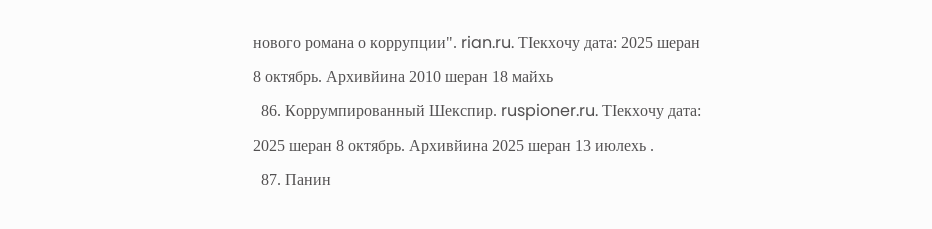нового романа о коррупции". rian.ru. ТӀекхочу дата: 2025 шеран 8 октябрь. Архивйина 2010 шеран 18 майхь
  86. Коррумпированный Шекспир. ruspioner.ru. ТӀекхочу дата: 2025 шеран 8 октябрь. Архивйина 2025 шеран 13 июлехь .
  87. Панин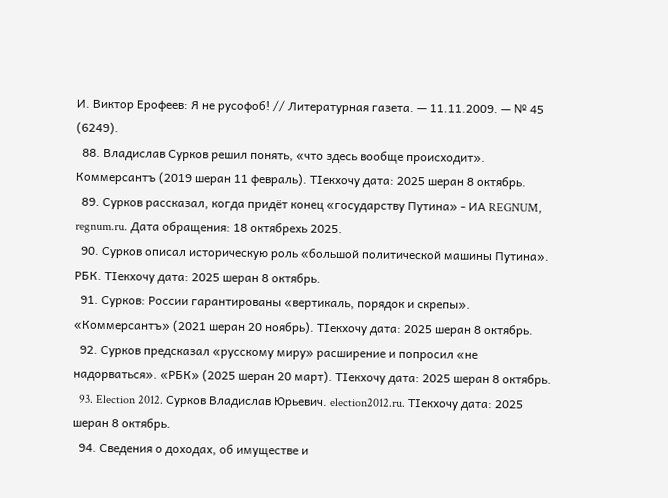И. Виктор Ерофеев: Я не русофоб! // Литературная газета. — 11.11.2009. — № 45 (6249).
  88. Владислав Сурков решил понять, «что здесь вообще происходит». Коммерсантъ (2019 шеран 11 февраль). ТӀекхочу дата: 2025 шеран 8 октябрь.
  89. Сурков рассказал, когда придёт конец «государству Путина» - ИА REGNUM, regnum.ru. Дата обращения: 18 октябрехь 2025.
  90. Сурков описал историческую роль «большой политической машины Путина». РБК. ТӀекхочу дата: 2025 шеран 8 октябрь.
  91. Сурков: России гарантированы «вертикаль, порядок и скрепы». «Коммерсантъ» (2021 шеран 20 ноябрь). ТӀекхочу дата: 2025 шеран 8 октябрь.
  92. Сурков предсказал «русскому миру» расширение и попросил «не надорваться». «РБК» (2025 шеран 20 март). ТӀекхочу дата: 2025 шеран 8 октябрь.
  93. Election 2012. Сурков Владислав Юрьевич. election2012.ru. ТӀекхочу дата: 2025 шеран 8 октябрь.
  94. Сведения о доходах, об имуществе и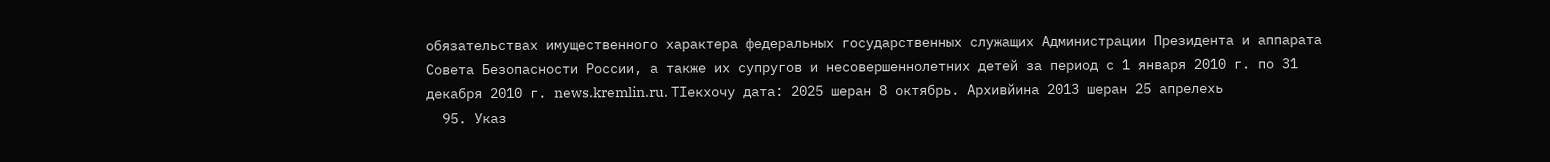обязательствах имущественного характера федеральных государственных служащих Администрации Президента и аппарата Совета Безопасности России, а также их супругов и несовершеннолетних детей за период с 1 января 2010 г. по 31 декабря 2010 г. news.kremlin.ru. ТӀекхочу дата: 2025 шеран 8 октябрь. Архивйина 2013 шеран 25 апрелехь
  95. Указ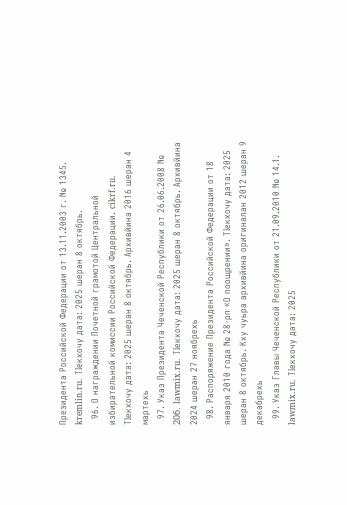Президента Российской Федерации от 13.11.2003 г. № 1345. kremlin.ru. ТӀекхочу дата: 2025 шеран 8 октябрь.
  96. О награждении Почетной грамотой Центральной избирательной комиссии Российской Федерации. cikrf.ru. ТӀекхочу дата: 2025 шеран 8 октябрь. Архивйина 2016 шеран 4 мартехь
  97. Указ Президента Чеченской Республики от 26.06.2008 № 206. lawmix.ru. ТӀекхочу дата: 2025 шеран 8 октябрь. Архивйина 2024 шеран 27 ноябрехь
  98. Распоряжение Президента Российской Федерации от 18 января 2010 года № 28-рп «О поощрении». ТӀекхочу дата: 2025 шеран 8 октябрь. Кху чуьра архивйина оригиналан 2012 шеран 9 декабрехь
  99. Указ Главы Чеченской Республики от 21.09.2010 № 14.1. lawmix.ru. ТӀекхочу дата: 2025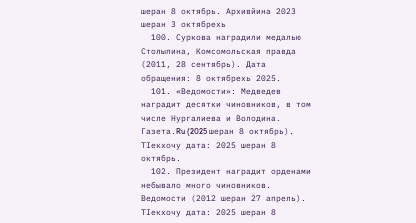шеран 8 октябрь. Архивйина 2023 шеран 3 октябрехь
  100. Суркова наградили медалью Столыпина, Комсомольская правда (2011, 28 сентябрь). Дата обращения: 8 октябрехь 2025.
  101. «Ведомости»: Медведев наградит десятки чиновников, в том числе Нургалиева и Володина. Газета.Ru (2025 шеран 8 октябрь). ТӀекхочу дата: 2025 шеран 8 октябрь.
  102. Президент наградит орденами небывало много чиновников. Ведомости (2012 шеран 27 апрель). ТӀекхочу дата: 2025 шеран 8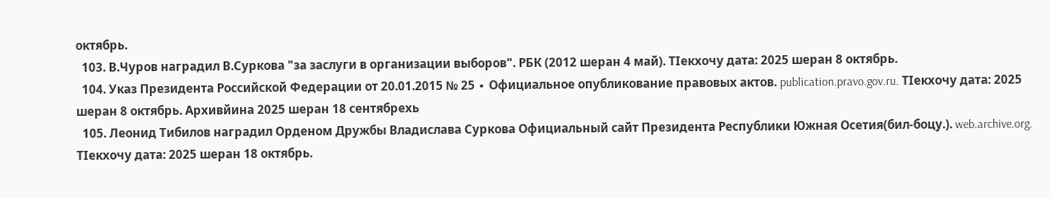октябрь.
  103. В.Чуров наградил В.Суркова "за заслуги в организации выборов". РБК (2012 шеран 4 май). ТӀекхочу дата: 2025 шеран 8 октябрь.
  104. Указ Президента Российской Федерации от 20.01.2015 № 25 ∙ Официальное опубликование правовых актов. publication.pravo.gov.ru. ТӀекхочу дата: 2025 шеран 8 октябрь. Архивйина 2025 шеран 18 сентябрехь
  105. Леонид Тибилов наградил Орденом Дружбы Владислава Суркова Официальный сайт Президента Республики Южная Осетия(бил-боцу.). web.archive.org. ТӀекхочу дата: 2025 шеран 18 октябрь.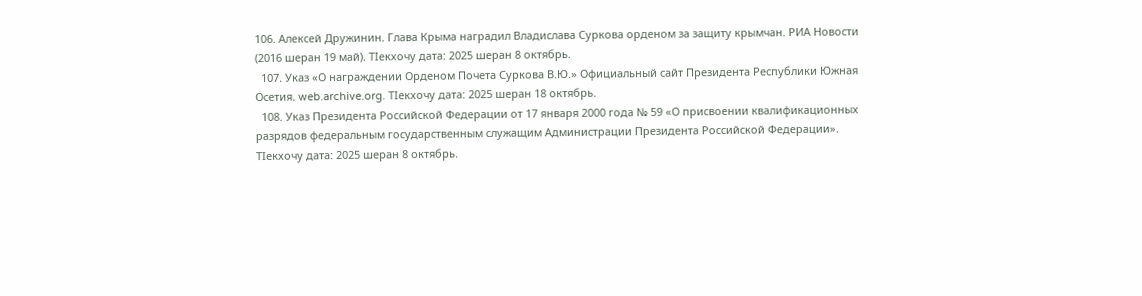106. Алексей Дружинин. Глава Крыма наградил Владислава Суркова орденом за защиту крымчан. РИА Новости (2016 шеран 19 май). ТӀекхочу дата: 2025 шеран 8 октябрь.
  107. Указ «О награждении Орденом Почета Суркова В.Ю.» Официальный сайт Президента Республики Южная Осетия. web.archive.org. ТӀекхочу дата: 2025 шеран 18 октябрь.
  108. Указ Президента Российской Федерации от 17 января 2000 года № 59 «О присвоении квалификационных разрядов федеральным государственным служащим Администрации Президента Российской Федерации». ТӀекхочу дата: 2025 шеран 8 октябрь.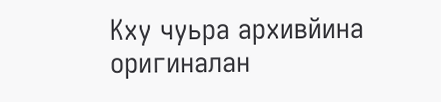Кху чуьра архивйина оригиналан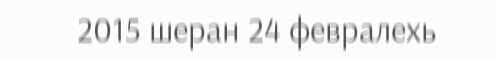2015 шеран 24 февралехь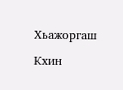Хьажоргаш

Кхин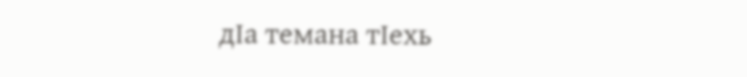дӀа темана тӀехь